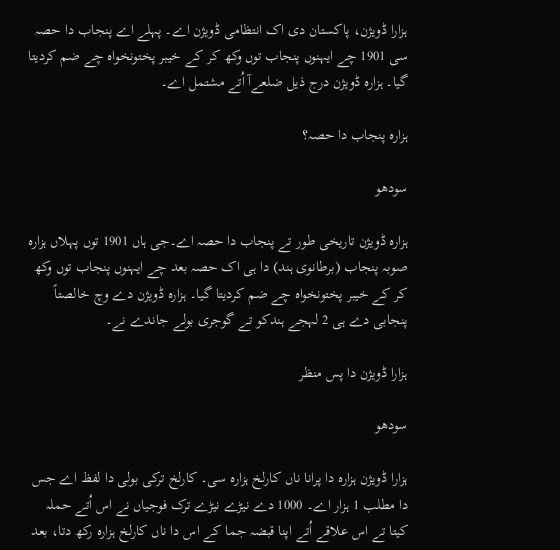ہزارا ڈویژن، پاکستان دی اک انتظامی ڈویژن اے۔ پہلے اے پنجاب دا حصہ سی 1901 چے ایہنوں پنجاب توں وکھ کر کے خیبر پختونخواہ چے ضم کردیتا گیا۔ ہزارہ ڈویژن درج ذیل ضلعےآ اُتے مشتمل اے۔

ہزارہ پنجاب دا حصہ؟

سودھو

ہزارہ ڈویژن تاریخی طور تے پنجاب دا حصہ اے۔جی ہاں 1901 توں پہلاں ہزارہ صوبہ پنجاب (برطانوی ہند) دا ہی اک حصہ بعد چے ایہنوں پنجاب توں وکھ کر کے خیبر پختونخواہ چے ضم کردیتا گیا۔ ہزارہ ڈویژن دے وچ خالصتاً پنجابی دے ہی 2 لہجے ہندکو تے گوجری بولے جاندے نے۔

ہزارا ڈویژن دا پس منظر

سودھو

ہزارا ڈویژن ہزارہ دا پرانا ناں کارلخ ہزارہ سی۔ کارلخ ترکی بولی دا لفظ اے جس دا مطلب 1 ہزار اے۔ 1000 دے نیڑے نیڑے ترک فوجیاں نے اس اُتے حملہ کيتا تے اس علاقے اُتے اپنا قبضہ جما کے اس دا ناں کارلخ ہزارہ رکھ دتا، بعد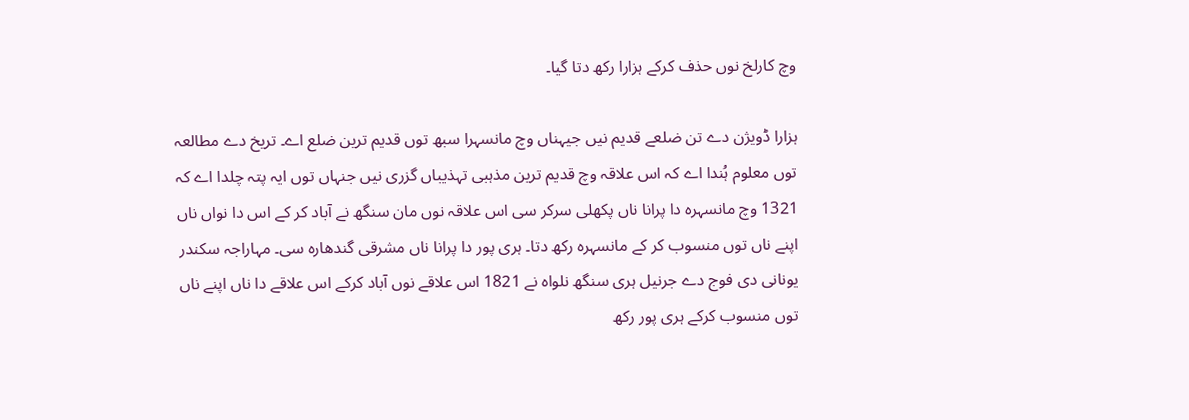وچ کارلخ نوں حذف کرکے ہزارا رکھ دتا گیا۔

ہزارا ڈویژن دے تن ضلعے قدیم نيں جیہناں وچ مانسہرا سبھ توں قدیم ترین ضلع اے۔ تریخ دے مطالعہ توں معلوم ہُندا اے کہ اس علاقہ وچ قدیم ترین مذہبی تہذیباں گزری نيں جنہاں توں ایہ پتہ چلدا اے کہ 1321 وچ مانسہرہ دا پرانا ناں پکھلی سرکر سی اس علاقہ نوں مان سنگھ نے آباد کر کے اس دا نواں ناں اپنے ناں توں منسوب کر کے مانسہرہ رکھ دتا۔ ہری پور دا پرانا ناں مشرقی گندھارہ سی۔ مہاراجہ سکندر یونانی دی فوج دے جرنیل ہری سنگھ نلواہ نے 1821 اس علاقے نوں آباد کرکے اس علاقے دا ناں اپنے ناں توں منسوب کرکے ہری پور رکھ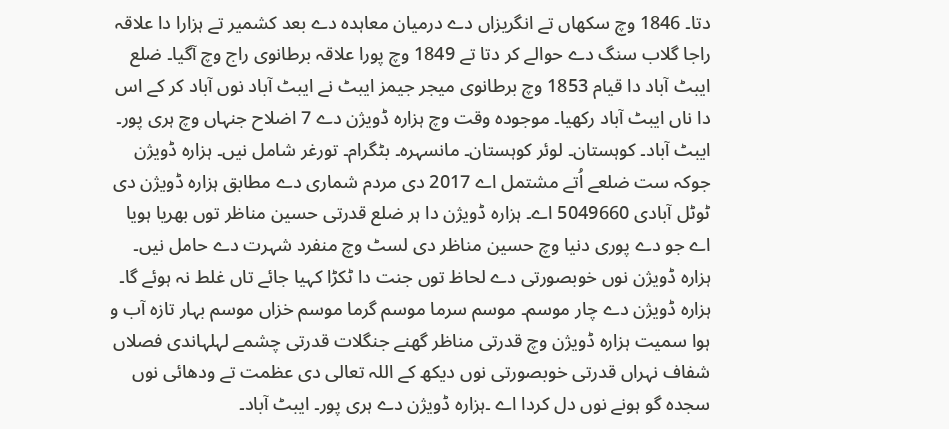دتا۔ 1846 وچ سکھاں تے انگریزاں دے درمیان معاہدہ دے بعد کشمیر تے ہزارا دا علاقہ راجا گلاب سنگ دے حوالے کر دتا تے 1849 وچ پورا علاقہ برطانوی راج وچ آگیا۔ ضلع ایبٹ آباد دا قیام 1853 وچ برطانوی میجر جیمز ایبٹ نے ایبٹ آباد نوں آباد کر کے اس دا ناں ایبٹ آباد رکھیا۔ موجودہ وقت وچ ہزارہ ڈویژن دے 7 اضلاح جنہاں وچ ہری پور۔ ایبٹ آباد۔ کوہستان۔ لوئر کوہستان۔ مانسہرہ۔ بٹگرام۔ تورغر شامل نيں۔ ہزارہ ڈویژن جوکہ ست ضلعے اُتے مشتمل اے 2017 دی مردم شماری دے مطابق ہزارہ ڈویژن دی ٹوٹل آبادی 5049660 اے۔ ہزارہ ڈویژن دا ہر ضلع قدرتی حسین مناظر توں بھریا ہويا اے جو دے پوری دنیا وچ حسین مناظر دی لسٹ وچ منفرد شہرت دے حامل نيں۔ ہزارہ ڈویژن نوں خوبصورتی دے لحاظ توں جنت دا ٹکڑا کہیا جائے تاں غلط نہ ہوئے گا۔ ہزارہ ڈویژن دے چار موسم۔ موسم سرما موسم گرما موسم خزاں موسم بہار تازہ آب و ہوا سمیت ہزارہ ڈویژن وچ قدرتی مناظر گھنے جنگلات قدرتی چشمے لہلہاندی فصلاں شفاف نہراں قدرتی خوبصورتی نوں دیکھ کے اللہ تعالی دی عظمت تے ودھائی نوں سجدہ گو ہونے نوں دل کردا اے ۔ہزارہ ڈویژن دے ہری پور۔ ایبٹ آباد۔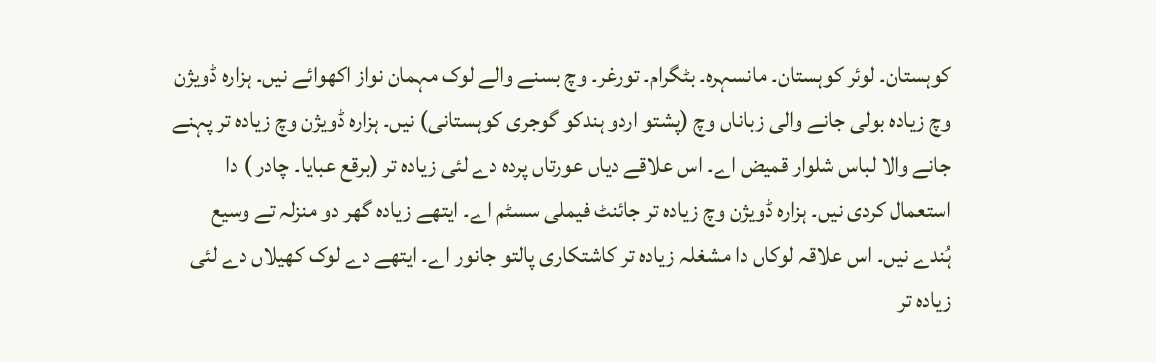کوہستان۔ لوئر کوہستان۔ مانسہرہ۔ بٹگرام۔ تورغر۔ وچ بسنے والے لوک مہمان نواز اکھوائے نيں۔ ہزارہ ڈویژن وچ زیادہ بولی جانے والی زباناں وچ (پشتو اردو ہندکو گوجری کوہستانی) نيں۔ ہزارہ ڈویژن وچ زیادہ تر پہنے جانے والا لباس شلوار قمیض اے۔ اس علاقے دیاں عورتاں پردہ دے لئی زیادہ تر (برقع عبایا۔ چادر ) دا استعمال کردی نيں۔ ہزارہ ڈویژن وچ زیادہ تر جائنٹ فیملی سسٹم اے۔ ایتھے زیادہ گھر دو منزلہ تے وسیع ہُندے نيں۔ اس علاقہ لوکاں دا مشغلہ زیادہ تر کاشتکاری پالتو جانور اے۔ ایتھے دے لوک کھیلاں دے لئی زیادہ تر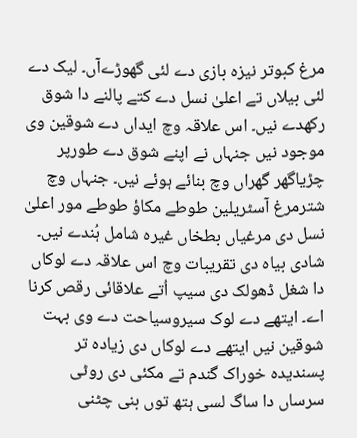مرغ کبوتر نیزہ بازی دے لئی گھوڑےآں۔ لیک دے لئی بیلاں تے اعلیٰ نسل دے کتے پالنے دا شوق رکھدے نيں۔ اس علاقہ وچ ایداں دے شوقین وی موجود نيں جنہاں نے اپنے شوق دے طورپر چڑیاگھر گھراں وچ بنائے ہوئے نيں۔ جنہاں وچ شترمرغ آسٹریلین طوطے مکاؤ طوطے مور اعلیٰ نسل دی مرغیاں بطخاں غیرہ شامل ہُندے نيں۔ شادی بیاہ دی تقریبات وچ اس علاقہ دے لوکاں دا شغل ڈھولک دی سیپ اُتے علاقائی رقص کرنا اے۔ ایتھے دے لوک سیروسیاحت دے وی بہت شوقین نيں ایتھے دے لوکاں دی زیادہ تر پسندیدہ خوراک گندم تے مکئی دی روٹی سرساں دا ساگ لسی ہتھ توں بنی چٹنی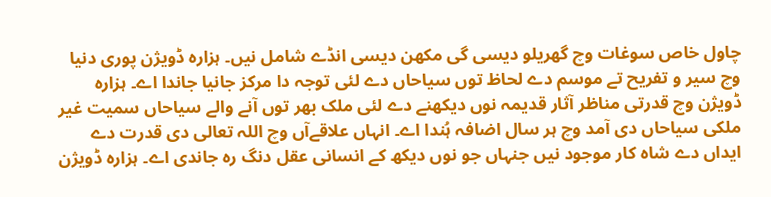چاول خاص سوغات وچ گھریلو دیسی گی مکھن دیسی انڈے شامل نيں۔ ہزارہ ڈویژن پوری دنیا وچ سیر و تفریح تے موسم دے لحاظ توں سیاحاں دے لئی توجہ دا مرکز جانیا جاندا اے۔ ہزارہ ڈویژن وچ قدرتی مناظر آثار قدیمہ نوں دیکھنے دے لئی ملک بھر توں آنے والے سیاحاں سمیت غیر ملکی سیاحاں دی آمد وچ ہر سال اضافہ ہُندا اے۔ انہاں علاقےآں وچ اللہ تعالی دی قدرت دے ایداں دے شاہ کار موجود نيں جنہاں جو نوں دیکھ کے انسانی عقل دنگ رہ جاندی اے۔ ہزارہ ڈویژن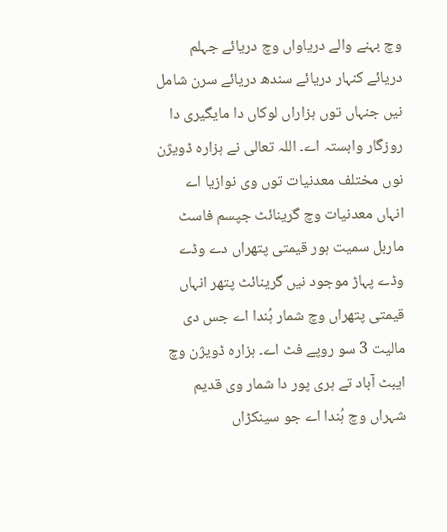وچ بہنے والے دریاواں وچ دریائے جہلم دریائے کنہار دریائے سندھ دریائے سرن شامل نيں جنہاں توں ہزاراں لوکاں دا مایگیری دا روزگار وابستہ اے۔ اللہ تعالی نے ہزارہ ڈویژن نوں مختلف معدنیات توں وی نوازیا اے انہاں معدنیات وچ گرینائٹ جپسم فاسٹ ماربل سمیت ہور قیمتی پتھراں دے وڈے وڈے پہاڑ موجود نيں گرینائٹ پتھر انہاں قیمتی پتھراں وچ شمار ہُندا اے جس دی مالیت 3 سو روپے فٹ اے۔ ہزارہ ڈویژن وچ ایبٹ آباد تے ہری پور دا شمار وی قدیم شہراں وچ ہُندا اے جو سینکڑاں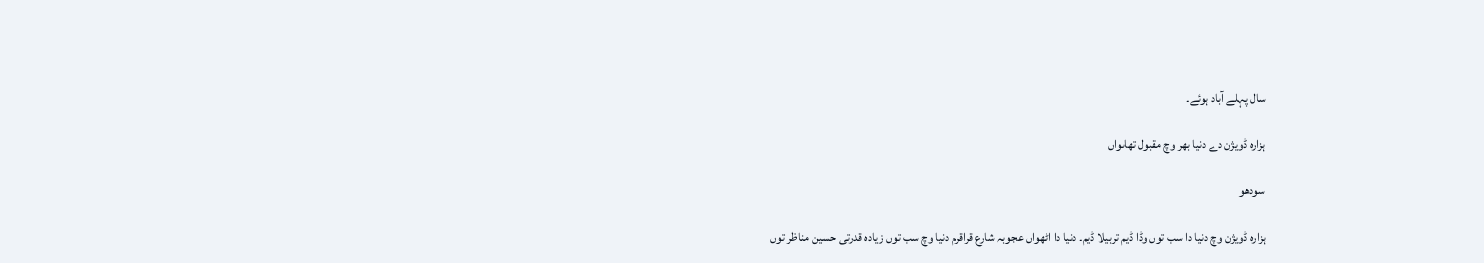سال پہلے آباد ہوئے۔

ہزارہ ڈویژن دے دنیا بھر وچ مقبول تھاںواں

سودھو

ہزارہ ڈویژن وچ دنیا دا سب توں وڈا ڈیم تربیلا ڈیم۔ دنیا دا اٹھواں عجوبہ شارع قراقرم دنیا وچ سب توں زیادہ قدرتی حسین مناظر توں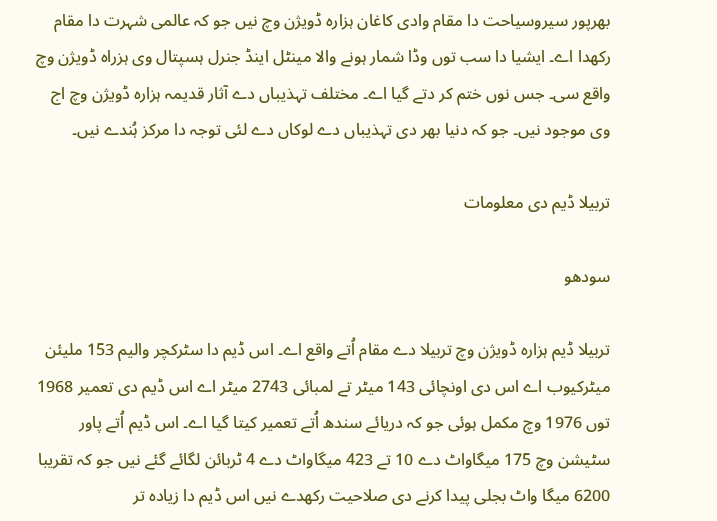بھرپور سیروسیاحت دا مقام وادی کاغان ہزارہ ڈویژن وچ نيں جو کہ عالمی شہرت دا مقام رکھدا اے۔ ایشیا دا سب توں وڈا شمار ہونے والا مینٹل اینڈ جنرل ہسپتال وی ہزراہ ڈویژن وچ واقع سی۔ جس نوں ختم کر دتے گیا اے۔ مختلف تہذیباں دے آثار قدیمہ ہزارہ ڈویژن وچ اج وی موجود نيں۔ جو کہ دنیا بھر دی تہذیباں دے لوکاں دے لئی توجہ دا مرکز ہُندے نيں۔

تربیلا ڈیم دی معلومات

سودھو

تربیلا ڈیم ہزارہ ڈویژن وچ تربیلا دے مقام اُتے واقع اے۔ اس ڈیم دا سٹرکچر والیم 153 ملیئن میٹرکیوب اے اس دی اونچائی 143 میٹر تے لمبائی 2743 میٹر اے اس ڈیم دی تعمیر 1968 توں 1976 وچ مکمل ہوئی جو کہ دریائے سندھ اُتے تعمیر کيتا گیا اے۔ اس ڈیم اُتے پاور سٹیشن وچ 175 میگاواٹ دے 10 تے 423 میگاواٹ دے 4 ٹربائن لگائے گئے نيں جو کہ تقریبا 6200 میگا واٹ بجلی پیدا کرنے دی صلاحیت رکھدے نيں اس ڈیم دا زیادہ تر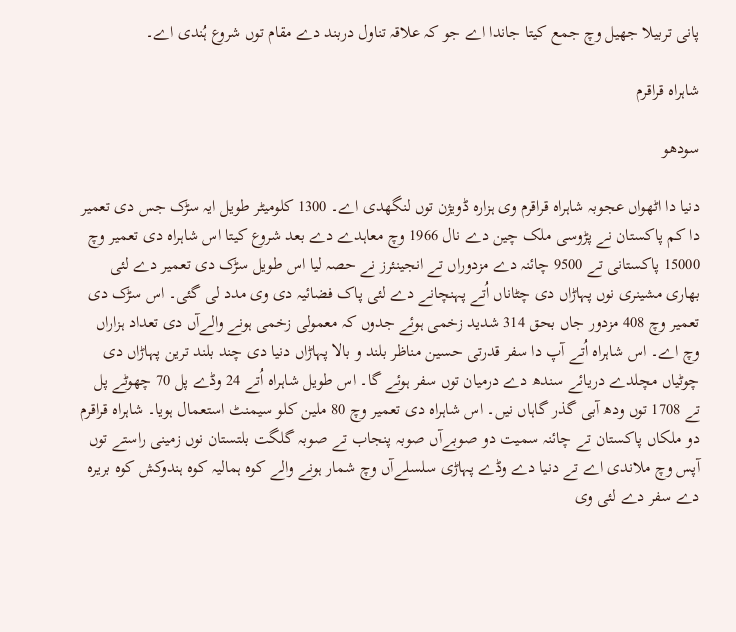پانی تربیلا جھیل وچ جمع کيتا جاندا اے جو کہ علاقہ تناول دربند دے مقام توں شروع ہُندی اے۔

شاہراہ قراقرم

سودھو

دنیا دا اٹھواں عجوبہ شاہراہ قراقرم وی ہزارہ ڈویژن توں لنگھدی اے۔ 1300 کلومیٹر طویل ایہ سڑک جس دی تعمیر دا کم پاکستان نے پڑوسی ملک چین دے نال 1966 وچ معاہدے دے بعد شروع کيتا اس شاہراہ دی تعمیر وچ 15000 پاکستانی تے 9500 چائنہ دے مزدوراں تے انجینئرز نے حصہ لیا اس طویل سڑک دی تعمیر دے لئی بھاری مشینری نوں پہاڑاں دی چٹاناں اُتے پہنچانے دے لئی پاک فضائیہ دی وی مدد لی گئی۔ اس سڑک دی تعمیر وچ 408 مزدور جاں بحق 314 شدید زخمی ہوئے جدوں کہ معمولی زخمی ہونے والےآں دی تعداد ہزاراں وچ اے۔ اس شاہراہ اُتے آپ دا سفر قدرتی حسین مناظر بلند و بالا پہاڑاں دنیا دی چند بلند ترین پہاڑاں دی چوٹیاں مچلدے دریائے سندھ دے درمیان توں سفر ہوئے گا۔ اس طویل شاہراہ اُتے 24 وڈے پل 70 چھوٹے پل تے 1708 توں ودھ آبی گذر گاہاں نيں۔ اس شاہراہ دی تعمیر وچ 80 ملین کلو سیمنٹ استعمال ہويا۔ شاہراہ قراقرم دو ملکاں پاکستان تے چائنہ سمیت دو صوبےآں صوبہ پنجاب تے صوبہ گلگت بلتستان نوں زمینی راستے توں آپس وچ ملاندی اے تے دنیا دے وڈے پہاڑی سلسلےآں وچ شمار ہونے والے کوہ ہمالیہ کوہ ہندوکش کوہ بریرہ دے سفر دے لئی وی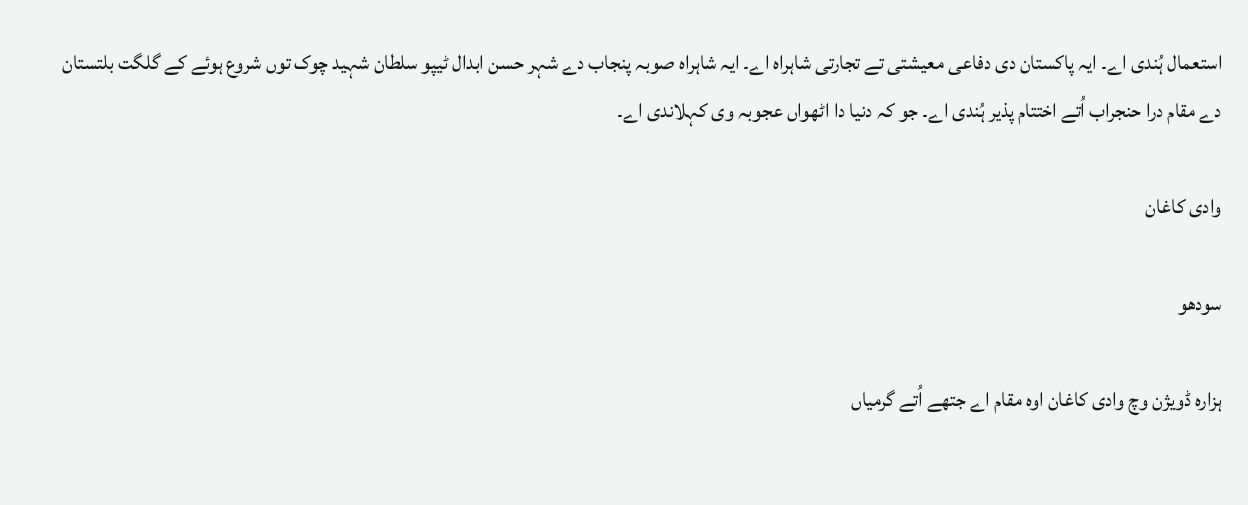استعمال ہُندی اے۔ ایہ پاکستان دی دفاعی معیشتی تے تجارتی شاہراہ اے۔ ایہ شاہراہ صوبہ پنجاب دے شہر حسن ابدال ٹیپو سلطان شہید چوک توں شروع ہوئے کے گلگت بلتستان دے مقام درا حنجراب اُتے اختتام پذیر ہُندی اے۔ جو کہ دنیا دا اٹھواں عجوبہ وی کہلاندی اے۔

وادی کاغان

سودھو

ہزارہ ڈویژن وچ وادی کاغان اوہ مقام اے جتھے اُتے گرمیاں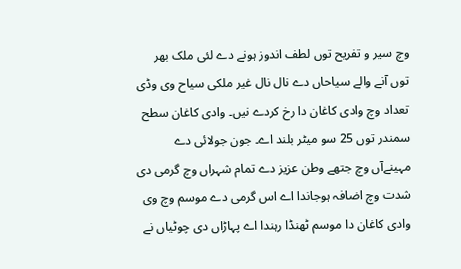وچ سیر و تفریح توں لطف اندوز ہونے دے لئی ملک بھر توں آنے والے سیاحاں دے نال نال غیر ملکی سیاح وی وڈی تعداد وچ وادی کاغان دا رخ کردے نيں۔ وادی کاغان سطح سمندر توں 25 سو میٹر بلند اے۔ جون جولائی دے مہینےآں وچ جتھے وطن عزیز دے تمام شہراں وچ گرمی دی شدت وچ اضافہ ہوجاندا اے اس گرمی دے موسم وچ وی وادی کاغان دا موسم ٹھنڈا رہندا اے پہاڑاں دی چوٹیاں نے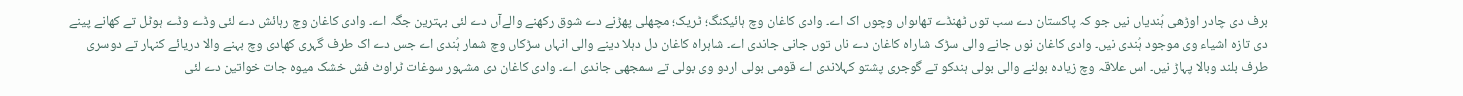برف دی چادر اوڑھی ہُندیاں نيں جو کہ پاکستان دے سب توں ٹھنڈے تھاںواں وچوں اک اے۔ وادی کاغان وچ ہائیکنگ؛ ٹریک؛ مچھلی پھڑنے دے شوق رکھنے والےآں دے لئی بہترین جگہ اے۔ وادی کاغان وچ رہائش دے لئی وڈے وڈے ہوٹل تے کھانے پینے دی تازہ اشیاء وی موجود ہُندی نيں۔ وادی کاغان نوں جانے والی سڑک شاراہ کاغان دے ناں توں جانی جاندی اے۔ شاہراہ کاغان دل دہلا دینے والی انہاں سڑکاں وچ شمار ہُندی اے جس دے اک طرف گہری کھادی وچ بہنے والا دریائے کنہار تے دوسری طرف بلند وبالا پہاڑ نيں۔ اس علاقہ وچ زیادہ بولنے والی بولی ہندکو تے گوجری پشتو کہلاندی اے قومی بولی اردو وی بولی تے سمجھی جاندی اے۔ وادی کاغان دی مشہور سوغات ٹراوٹ فش خشک میوہ جات خواتین دے لئی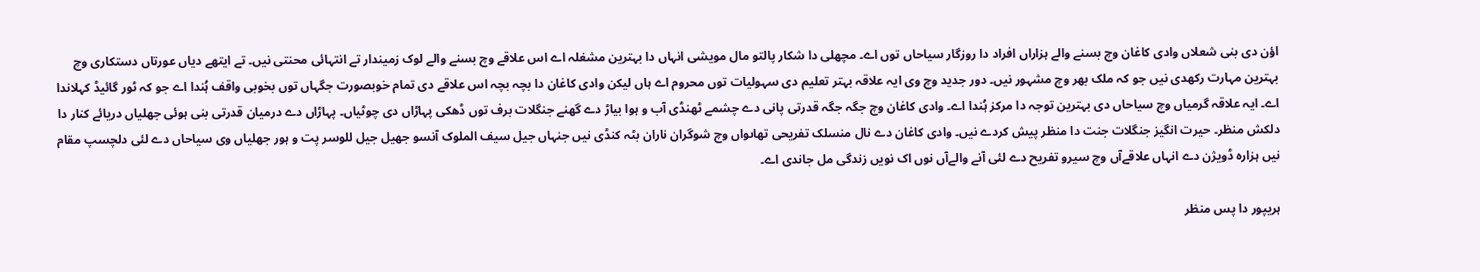اؤن دی بنی شعلاں وادی کاغان وچ بسنے والے ہزاراں افراد دا روزگار سیاحاں توں اے۔ مچھلی دا شکار پالتو مال مویشی انہاں دا بہترین مشغلہ اے اس علاقے وچ بسنے والے لوک زمیندار تے انتہائی محنتی نيں۔ تے ایتھے دیاں عورتاں دستکاری وچ بہترین مہارت رکھدی نيں جو کہ ملک بھر وچ مشہور نيں۔ دور جدید وچ وی ایہ علاقہ بہتر تعلیم دی سہولیات توں محروم اے ہاں لیکن وادی کاغان دا بچہ بچہ اس علاقے دی تمام خوبصورت جگہاں توں بخوبی واقف ہُندا اے جو کہ ٹور گائیڈ کہلاندا اے۔ ایہ علاقہ گرمیاں وچ سیاحاں دی بہترین توجہ دا مرکز ہُندا اے۔ وادی کاغان وچ جگہ جگہ قدرتی پانی دے چشمے ٹھنڈی آب و ہوا بیاڑ دے گھنے جنگلات برف توں ڈھکی پہاڑاں دی چوٹیاں۔ پہاڑاں دے درمیان قدرتی بنی ہوئی جھلیاں دریائے کنار دا دلکش منظر۔ حیرت انگیز جنگلات جنت دا منظر پیش کردے نيں۔ وادی کاغان دے نال منسلک تفریحی تھاںواں وچ شوگران ناران بٹہ کنڈی نيں جنہاں جیل سیف الملوک آنسو جھیل جیل للوسر پت و ہور جھلیاں وی سیاحاں دے لئی دلچسپ مقام نيں ہزارہ ڈویژن دے انہاں علاقےآں وچ سیرو تفریح دے لئی آنے والےآں نوں اک نويں زندگی مل جاندی اے۔

ہریپور دا پس منظر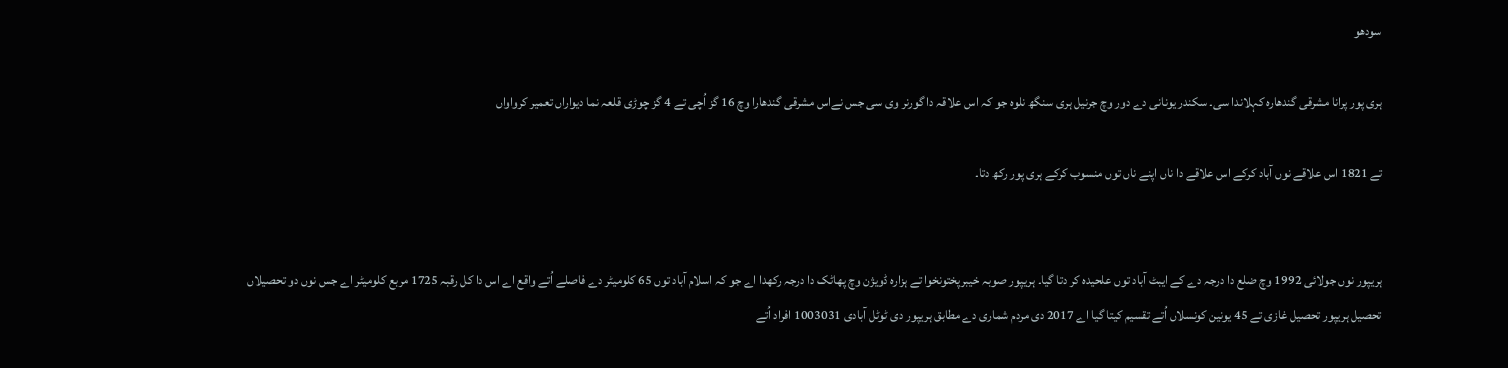سودھو

ہری پور پرانا مشرقی گندھارہ کہلاندا سی۔ سکندر یونانی دے دور وچ جرنیل ہری سنگھ نلوہ جو کہ اس علاقہ دا گورنر وی سی جس نےاس مشرقی گندھارا وچ 16 گز اُچی تے 4 گز چوڑی قلعہ نما دیواراں تعمیر کرواواں

تے 1821 اس علاقے نوں آباد کرکے اس علاقے دا ناں اپنے ناں توں منسوب کرکے ہری پور رکھ دتا۔


ہریپور نوں جولائی 1992 وچ ضلع دا درجہ دے کے ایبٹ آباد توں علحیدہ کر دتا گیا۔ ہریپور صوبہ خیبرپختونخوا تے ہزارہ ڈویژن وچ پھاٹک دا درجہ رکھدا اے جو کہ اسلام آباد توں 65 کلومیٹر دے فاصلے اُتے واقع اے اس دا کل رقبہ 1725 مربع کلومیٹر اے جس نوں دو تحصیلاں تحصیل ہریپور تحصیل غازی تے 45 یونین کونسلاں اُتے تقسیم کيتا گیا اے 2017 دی مردم شماری دے مطابق ہریپور دی ٹوٹل آبادی 1003031 افراد اُتے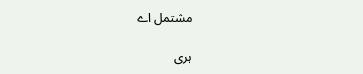مشتمل اے

ہری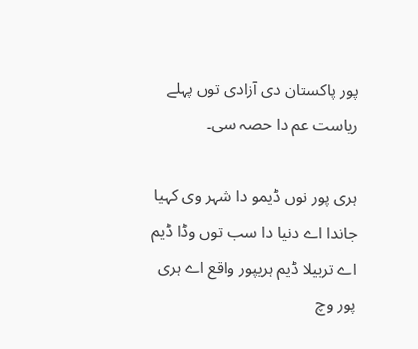پور پاکستان دی آزادی توں پہلے ریاست عم دا حصہ سی۔

ہری پور نوں ڈیمو دا شہر وی کہیا جاندا اے دنیا دا سب توں وڈا ڈیم اے تربیلا ڈیم ہریپور واقع اے ہری پور وچ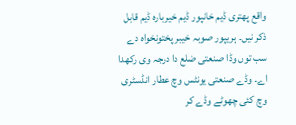واقع پھتری ڈیم خانپور ڈیم خیربارہ ڈیم قابل ذکر نيں۔ ہریپور صوبہ خیبر پختونخواہ دے سب توں وڈا صنعتی ضلع دا درجہ وی رکھدا اے۔ وڈے صنعتی یونٹس وچ عطار انڈسٹری وچ کئی چھوٹے وڈے کر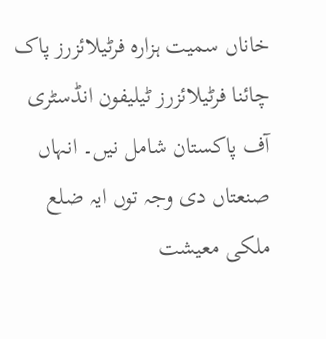خاناں سمیت ہزارہ فرٹیلائزرز پاک چائنا فرٹیلائزرز ٹیلیفون انڈسٹری آف پاکستان شامل نيں۔ انہاں صنعتاں دی وجہ توں ایہ ضلع ملکی معیشت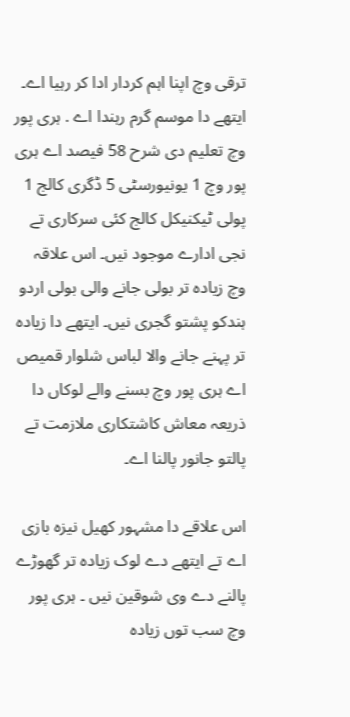ترقی وچ اپنا اہم کردار ادا کر رہیا اے۔ ایتھے دا موسم گرم رہندا اے . ہری پور وچ تعلیم دی شرح 58 فیصد اے ہری پور وچ 1 یونیورسٹی 5 ڈگری کالج 1 پولی ٹیکنیکل کالج کئی سرکاری تے نجی ادارے موجود نيں۔ اس علاقہ وچ زیادہ تر بولی جانے والی بولی اردو ہندکو پشتو گجری نيں۔ ایتھے دا زیادہ تر پہنے جانے والا لباس شلوار قمیص اے ہری پور وچ بسنے والے لوکاں دا ذریعہ معاش کاشتکاری ملازمت تے پالتو جانور پالنا اے۔

اس علاقے دا مشہور کھیل نیزہ بازی اے تے ایتھے دے لوک زیادہ تر گھوڑے پالنے دے وی شوقین نيں ۔ ہری پور وچ سب توں زیادہ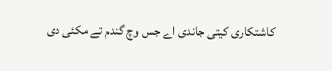کاشتکاری کيتی جاندی اے جس وچ گندم تے مکئی دی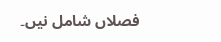فصلاں شامل نيں۔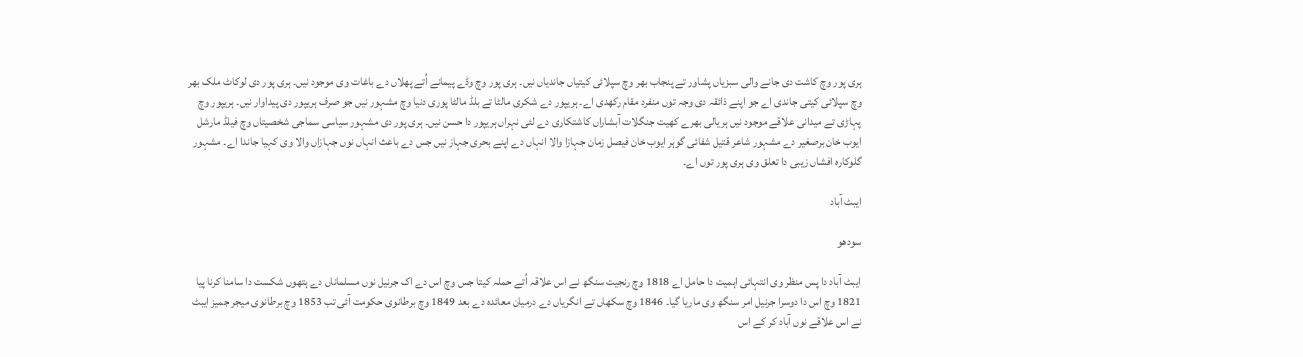ہری پور وچ کاشت دی جانے والی سبزیاں پشاور تے پنجاب بھر وچ سپلائی کيتیاں جاندیاں نيں۔ ہری پور وچ وڈے پیمانے اُتے پھلاں دے باغات وی موجود نيں۔ ہری پور دی لوکاٹ ملک بھر وچ سپلائی کيتی جاندی اے جو اپنے ذائقہ دی وجہ توں منفرد مقام رکھدی اے۔ ہریپور دے شکری مالٹا تے بلڈ مالٹا پوری دنیا وچ مشہور نيں جو صرف ہریپور دی پیداوار نيں۔ ہریپور وچ پہاڑی تے میدانی علاقے موجود نيں ہریالی بھرے کھیت جنگلات آبشاراں کاشتکاری دے لئی نہراں ہریپور دا حسن نيں۔ ہری پور دی مشہور سیاسی سماجی شخصیتاں وچ فیلڈ مارشل ایوب خان برصغیر دے مشہور شاعر قتیل شفائی گوہر ایوب خان فیصل زمان جہازا والا انہاں دے اپنے بحری جہاز نيں جس دے باعث انہاں نوں جہازاں والا وی کہیا جاندا اے۔ مشہور گلوکارہ افشاں زیبی دا تعلق وی ہری پور توں اے۔

ایبٹ آباد

سودھو

ایبٹ آباد دا پس منظر وی انتہائی اہمیت دا حامل اے 1818 وچ رنجیت سنگھ نے اس علاقہ اُتے حملہ کيتا جس وچ اس دے اک جرنیل نوں مسلماناں دے ہتھوں شکست دا سامنا کرنا پيا 1821 وچ اس دا دوسرا جرنیل امر سنگھ وی ماریا گیا۔ 1846 وچ سکھاں تے انگریاں دے درمیان معائدہ دے بعد 1849 وچ برطانوی حکومت آئی تب 1853 وچ برطانوی میجر جمیز ایبٹ نے اس علاقے نوں آباد کر کے اس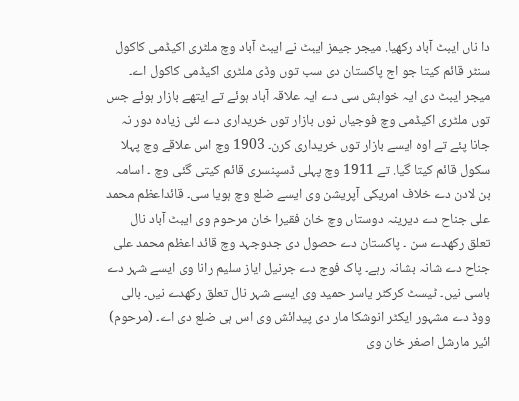دا ناں ایبٹ آباد رکھیا. میجر جیمز ایبٹ نے ایبٹ آباد وچ ملٹری اکیڈمی کاکول سنٹر قائم کيتا جو اج پاکستان دی سب توں وڈی ملٹری اکیڈمی کاکول اے۔ میجر ایبٹ دی ایہ خواہش سی دے ایہ علاقہ آباد ہوئے تے ایتھے بازار ہوئے جس توں ملٹری اکیڈمی وچ فوجیاں نوں بازار توں خریداری دے لئی زیادہ دور نہ جانا پئے تے اوہ ايسے بازار توں خریداری کرن۔ 1903 وچ اس علاقے وچ پہلا سکول قائم کيتا گیا. تے 1911 وچ پہلی ڈسپنسری قائم کيتی گئی وچ ۔ اسامہ بن لادن دے خلاف امریکی آپریشن وی ايسے ضلع وچ ہويا سی۔ قائداعظم محمد علی جناح دے دیرینہ دوستاں وچ خان فقیرا خان مرحوم وی ایبٹ آباد نال تعلق رکھدے سن ۔ پاکستان دے حصول دی جدوجہد وچ قائد اعظم محمد علی جناح دے شانہ بشانہ رہے۔ پاک فوج دے جرنیل ایاز سلیم رانا وی ايسے شہر دے باسی نيں۔ ٹیسٹ کرکٹر یاسر حمید وی ايسے شہر نال تعلق رکھدے نيں۔ بالی ووڈ دے مشہور ایکٹر انوشکا مار دی پیدائش وی اس ہی ضلع دی اے۔ (مرحوم) ائیر مارشل اصغر خان وی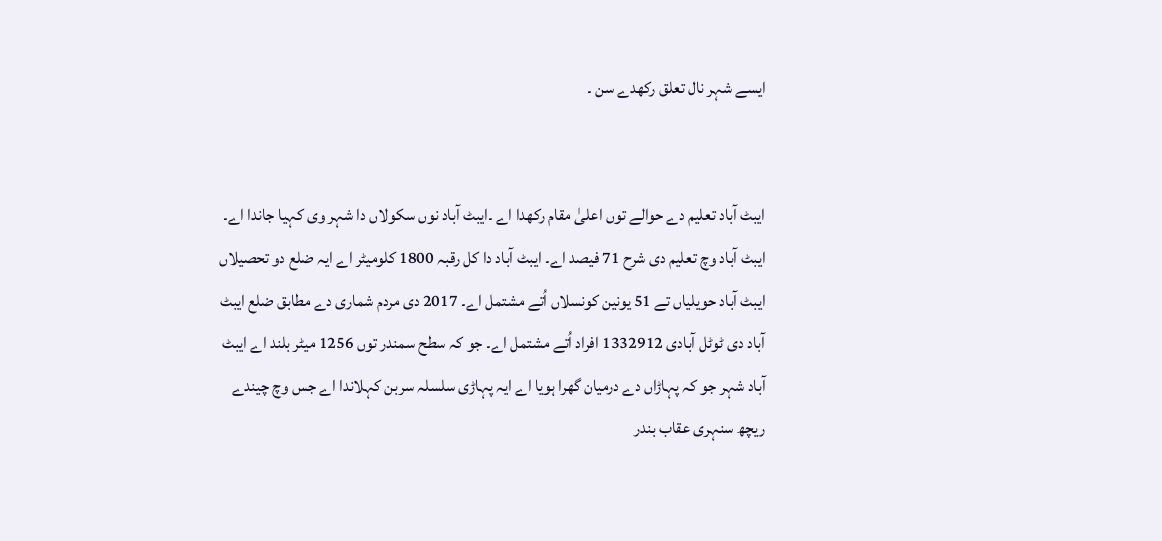ايسے شہر نال تعلق رکھدے سن ۔


ایبٹ آباد تعلیم دے حوالے توں اعلیٰ مقام رکھدا اے ۔ایبٹ آباد نوں سکولاں دا شہر وی کہیا جاندا اے۔ ایبٹ آباد وچ تعلیم دی شرح 71 فیصد اے۔ ایبٹ آباد دا کل رقبہ 1800 کلومیٹر اے ایہ ضلع دو تحصیلاں ایبٹ آباد حویلیاں تے 51 یونین کونسلاں اُتے مشتمل اے۔ 2017 دی مردم شماری دے مطابق ضلع ایبٹ آباد دی ٹوٹل آبادی 1332912 افراد اُتے مشتمل اے۔ جو کہ سطح سمندر توں 1256 میٹر بلند اے ایبٹ آباد شہر جو کہ پہاڑاں دے درمیان گھرا ہويا اے ایہ پہاڑی سلسلہ سربن کہلاندا اے جس وچ چیندے ریچھ سنہری عقاب بندر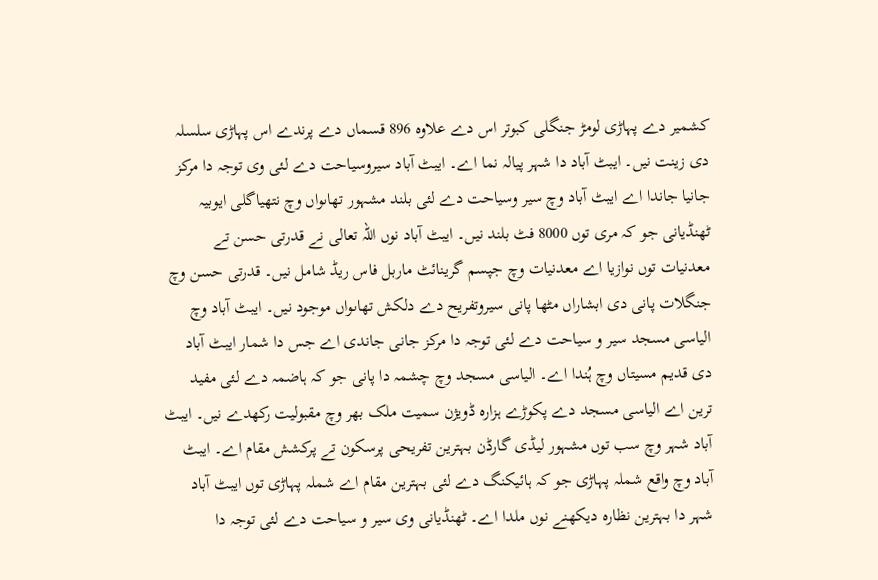کشمیر دے پہاڑی لومڑ جنگلی کبوتر اس دے علاوہ 896 قسماں دے پرندے اس پہاڑی سلسلہ دی زینت نيں۔ ایبٹ آباد دا شہر پیالہ نما اے۔ ایبٹ آباد سیروسیاحت دے لئی وی توجہ دا مرکز جانیا جاندا اے ایبٹ آباد وچ سیر وسیاحت دے لئی بلند مشہور تھاںواں وچ نتھیاگلی ایوبیہ ٹھنڈیانی جو کہ مری توں 8000 فٹ بلند نيں۔ ایبٹ آباد نوں اللہ تعالی نے قدرتی حسن تے معدنیات توں نوازیا اے معدنیات وچ جپسم گرینائٹ ماربل فاس ریڈ شامل نيں۔ قدرتی حسن وچ جنگلات پانی دی ابشاراں مٹھا پانی سیروتفریح دے دلکش تھاںواں موجود نيں۔ ایبٹ آباد وچ الیاسی مسجد سیر و سیاحت دے لئی توجہ دا مرکز جانی جاندی اے جس دا شمار ایبٹ آباد دی قدیم مسیتاں وچ ہُندا اے۔ الیاسی مسجد وچ چشمہ دا پانی جو کہ ہاضمہ دے لئی مفید ترین اے الیاسی مسجد دے پکوڑے ہزارہ ڈویژن سمیت ملک بھر وچ مقبولیت رکھدے نيں۔ ایبٹ آباد شہر وچ سب توں مشہور لیڈی گارڈن بہترین تفریحی پرسکون تے پرکشش مقام اے۔ ایبٹ آباد وچ واقع شملہ پہاڑی جو کہ ہائیکنگ دے لئی بہترین مقام اے شملہ پہاڑی توں ایبٹ آباد شہر دا بہترین نظارہ دیکھنے نوں ملدا اے۔ ٹھنڈیانی وی سیر و سیاحت دے لئی توجہ دا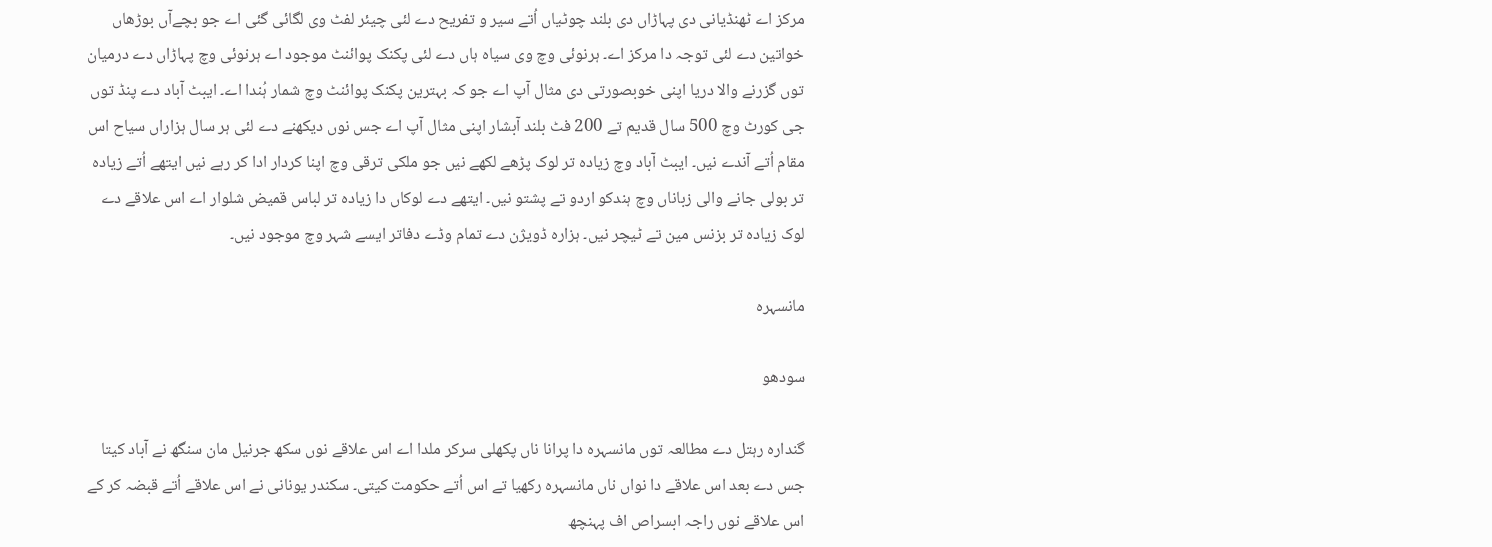مرکز اے ٹھنڈیانی دی پہاڑاں دی بلند چوٹیاں اُتے سیر و تفریح دے لئی چیئر لفٹ وی لگائی گئی اے جو بچےآں بوڑھاں خواتین دے لئی توجہ دا مرکز اے۔ ہرنوئی وچ وی سیاہ ہاں دے لئی پکنک پوائنٹ موجود اے ہرنوئی وچ پہاڑاں دے درمیان توں گزرنے والا دریا اپنی خوبصورتی دی مثال آپ اے جو کہ بہترین پکنک پوائنٹ وچ شمار ہُندا اے۔ ایبٹ آباد دے پنڈ توں جی کورٹ وچ 500 سال قدیم تے 200 فٹ بلند آبشار اپنی مثال آپ اے جس نوں دیکھنے دے لئی ہر سال ہزاراں سیاح اس مقام اُتے آندے نيں۔ ایبٹ آباد وچ زیادہ تر لوک پڑھے لکھے نيں جو ملکی ترقی وچ اپنا کردار ادا کر رہے نيں ایتھے اُتے زیادہ تر بولی جانے والی زباناں وچ ہندکو اردو تے پشتو نيں۔ ایتھے دے لوکاں دا زیادہ تر لباس قمیض شلوار اے اس علاقے دے لوک زیادہ تر بزنس مین تے ٹیچر نيں۔ ہزارہ ڈویژن دے تمام وڈے دفاتر ايسے شہر وچ موجود نيں۔

مانسہرہ

سودھو

گندارہ رہتل دے مطالعہ توں مانسہرہ دا پرانا ناں پکھلی سرکر ملدا اے اس علاقے نوں سکھ جرنیل مان سنگھ نے آباد کيتا جس دے بعد اس علاقے دا نواں ناں مانسہرہ رکھیا تے اس اُتے حکومت کيتی۔ سکندر یونانی نے اس علاقے اُتے قبضہ کر کے اس علاقے نوں راجہ ابسراص اف پہنچھ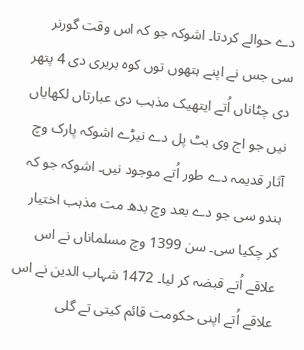دے حوالے کردتا۔ اشوکہ جو کہ اس وقت گورنر سی جس نے اپنے ہتھوں توں کوہ بریری دی 4 پتھر دی چٹاناں اُتے ایتھیک مذہب دی عبارتاں لکھایاں نيں جو اج وی بٹ پل دے نیڑے اشوکہ پارک وچ آثار قدیمہ دے طور اُتے موجود نيں۔ اشوکہ جو کہ ہندو سی جو دے بعد وچ بدھ مت مذہب اختیار کر چکيا سی۔ سن 1399 وچ مسلماناں نے اس علاقے اُتے قبضہ کر ليا۔ 1472 شہاب الدین نے اس علاقے اُتے اپنی حکومت قائم کيتی تے گلی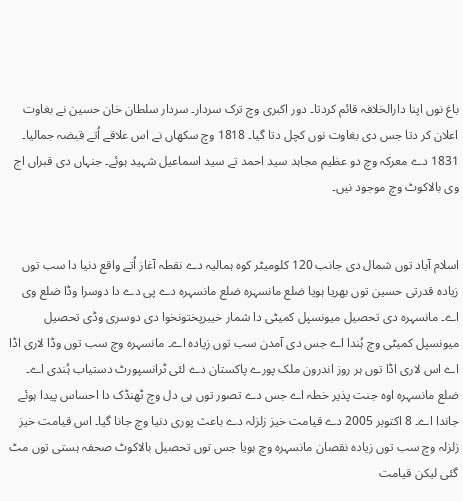باغ نوں اپنا دارالخلافہ قائم کردتا۔ دور اکبری وچ ترک سردار۔ سردار سلطان خان حسین نے بغاوت اعلان کر دتا جس دی بغاوت نوں کچل دتا گیا۔ 1818 وچ سکھاں نے اس علاقے اُتے قبضہ جمالیا۔ 1831 دے معرکہ وچ دو عظیم مجاہد سید احمد تے سید اسماعیل شہید ہوئے۔ جنہاں دی قبراں اج وی بالاکوٹ وچ موجود نيں۔


اسلام آباد توں شمال دی جانب 120 کلومیٹر کوہ ہمالیہ دے نقطہ آغاز اُتے واقع دنیا دا سب توں زیادہ قدرتی حسین توں بھریا ہويا ضلع مانسہرہ ضلع مانسہرہ دے پی دے دا دوسرا وڈا ضلع وی اے۔ مانسہرہ دی تحصیل میونسپل کمیٹی دا شمار خیبرپختونخوا دی دوسری وڈی تحصیل میونسپل کمیٹی وچ ہُندا اے جس دی آمدن سب توں زیادہ اے۔ مانسہرہ وچ سب توں وڈا لاری اڈا اے اس لاری اڈا توں ہر روز اندرون ملک پورے پاکستان دے لئی ٹرانسپورٹ دستیاب ہُندی اے۔ ضلع مانسہرہ اوہ جنت پذیر خطہ اے جس دے تصور توں ہی دل وچ ٹھنڈک دا احساس پیدا ہوئے جاندا اے۔ 8 اکتوبر 2005 دے قیامت خیز زلزلہ دے باعث پوری دنیا وچ جانا گیا۔ اس قیامت خیز زلزلہ وچ سب توں زیادہ نقصان مانسہرہ وچ ہويا جس توں تحصیل بالاکوٹ صحفہ ہستی توں مٹ گئی لیکن قیامت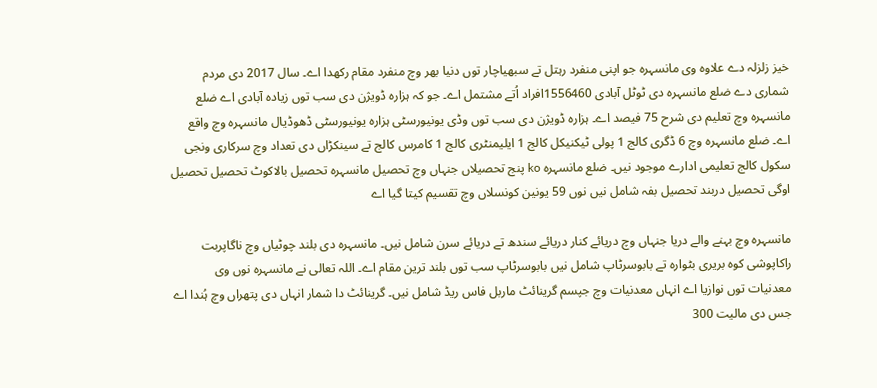خیز زلزلہ دے علاوہ وی مانسہرہ جو اپنی منفرد رہتل تے سبھیاچار توں دنیا بھر وچ منفرد مقام رکھدا اے۔ سال 2017 دی مردم شماری دے ضلع مانسہرہ دی ٹوٹل آبادی 1556460افراد اُتے مشتمل اے۔ جو کہ ہزارہ ڈویژن دی سب توں زیادہ آبادی اے ضلع مانسہرہ وچ تعلیم دی شرح 75 فیصد اے۔ ہزارہ ڈویژن دی سب توں وڈی یونیورسٹی ہزارہ یونیورسٹی ڈهوڈیال مانسہرہ وچ واقع اے۔ ضلع مانسہرہ وچ 6 ڈگری کالج 1 پولی ٹیکنیکل کالج 1 ایلیمنٹری کالج 1 کامرس کالج تے سینکڑاں دی تعداد وچ سرکاری ونجی سکول کالج تعلیمی ادارے موجود نيں۔ ضلع مانسہرہ ko پنج تحصیلاں جنہاں وچ تحصیل مانسہرہ تحصیل بالاکوٹ تحصیل تحصیل اوگی تحصیل دربند تحصیل بفہ شامل نيں نوں 59 یونین کونسلاں وچ تقسیم کيتا گیا اے

مانسہرہ وچ بہنے والے دریا جنہاں وچ دریائے کنار دریائے سندھ تے دریائے سرن شامل نيں۔ مانسہرہ دی بلند چوٹیاں وچ ناگاپربت راکاپوشی کوہ بریری بٹوارہ تے بابوسرٹاپ شامل نيں بابوسرٹاپ سب توں بلند ترین مقام اے۔ اللہ تعالی نے مانسہرہ نوں وی معدنیات توں نوازیا اے انہاں معدنیات وچ جپسم گرینائٹ ماربل فاس ریڈ شامل نيں۔ گرینائٹ دا شمار انہاں دی پتھراں وچ ہُندا اے جس دی مالیت 300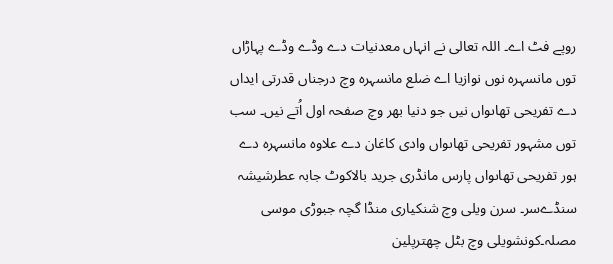روپے فٹ اے۔ اللہ تعالی نے انہاں معدنیات دے وڈے وڈے پہاڑاں توں مانسہرہ نوں نوازیا اے ضلع مانسہرہ وچ درجناں قدرتی ایداں دے تفریحی تھاںواں نيں جو دنیا بھر وچ صفحہ اول اُتے نيں۔ سب توں مشہور تفریحی تھاںواں وادی کاغان دے علاوہ مانسہرہ دے ہور تفریحی تھاںواں پارس مانڈری جرید بالاکوٹ جابہ عطرشیشہ سنڈےسر۔ سرن ویلی وچ شنکیاری منڈا گچہ جبوڑی موسی مصلہ۔کونشویلی وچ بٹل چھترپلین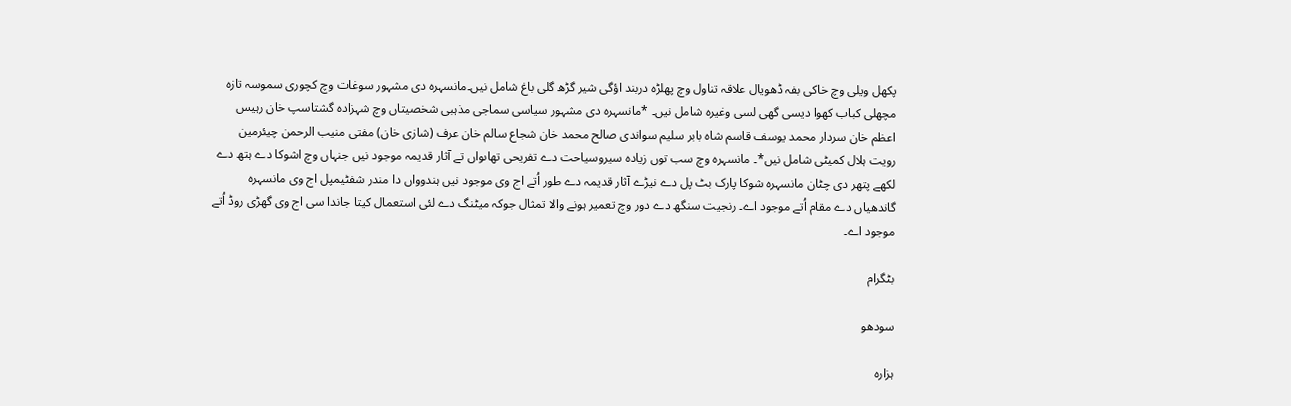پکھل ویلی وچ خاکی بفہ ڈهویال علاقہ تناول وچ پھلڑہ دربند اؤگی شیر گڑھ گلی باغ شامل نيں۔مانسہرہ دی مشہور سوغات وچ کچوری سموسہ تازہ مچھلی کباب کھوا دیسی گھی لسی وغیرہ شامل نيں۔ *مانسہرہ دی مشہور سیاسی سماجی مذہبی شخصیتاں وچ شہزادہ گشتاسپ خان رہیس اعظم خان سردار محمد یوسف قاسم شاہ بابر سلیم سواندی صالح محمد خان شجاع سالم خان عرف (شازی خان) مفتی منیب الرحمن چیئرمین رویت ہلال کمیٹی شامل نيں*۔ مانسہرہ وچ سب توں زیادہ سیروسیاحت دے تفریحی تھاںواں تے آثار قدیمہ موجود نيں جنہاں وچ اشوکا دے ہتھ دے لکھے پتھر دی چٹان مانسہرہ شوکا پارک بٹ پل دے نیڑے آثار قدیمہ دے طور اُتے اج وی موجود نيں ہندوواں دا مندر شفٹیمپل اج وی مانسہرہ گاندھیاں دے مقام اُتے موجود اے۔ رنجیت سنگھ دے دور وچ تعمیر ہونے والا تمثال جوکہ میٹنگ دے لئی استعمال کيتا جاندا سی اج وی گھڑی روڈ اُتے موجود اے۔

بٹگرام

سودھو

ہزارہ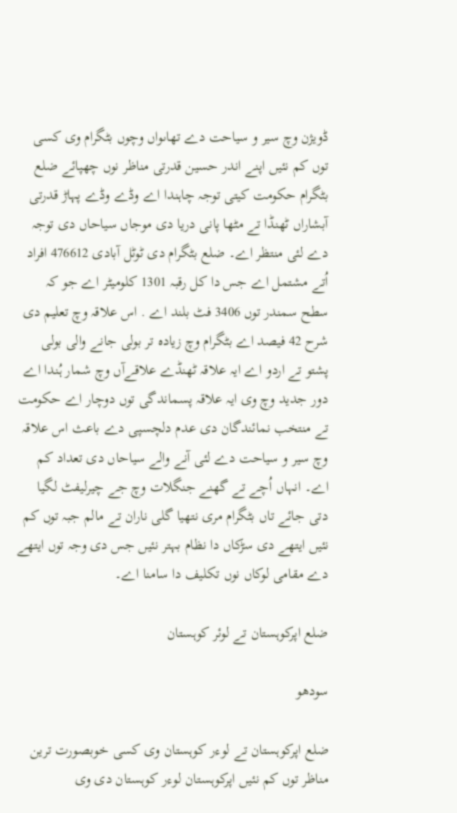ڈویژن وچ سیر و سیاحت دے تھاںواں وچوں بٹگرام وی کسی توں کم نئيں اپنے اندر حسین قدرتی مناظر نوں چھپائے ضلع بٹگرام حکومت کیتی توجہ چاہندا اے وڈے وڈے پہاڑ قدرتی آبشاراں ٹھنڈا تے مٹھا پانی دریا دی موجاں سیاحاں دی توجہ دے لئی منتظر اے۔ ضلع بٹگرام دی ٹوٹل آبادی 476612 افراد اُتے مشتمل اے جس دا کل رقبہ 1301 کلومیٹر اے جو کہ سطح سمندر توں 3406 فٹ بلند اے . اس علاقہ وچ تعلیم دی شرح 42 فیصد اے بٹگرام وچ زیادہ تر بولی جانے والی بولی پشتو تے اردو اے ایہ علاقہ ٹھنڈے علاقےآں وچ شمار ہُندا اے دور جدید وچ وی ایہ علاقہ پسماندگی توں دوچار اے حکومت تے منتخب نمائندگان دی عدم دلچسپی دے باعث اس علاقہ وچ سیر و سیاحت دے لئی آنے والے سیاحاں دی تعداد کم اے۔ انہاں اُچے تے گھنے جنگلات وچ جے چیرلیفٹ لگیا دتی جائے تاں بٹگرام مری نتھیا گلی ناران تے مالم جبہ توں کم نئيں ایتھے دی سڑکاں دا نظام بہتر نئيں جس دی وجہ توں ایتھے دے مقامی لوکاں نوں تکلیف دا سامنا اے۔

ضلع اپرکوہستان تے لوئر کوہستان

سودھو

ضلع اپرکوہستان تے لوءر کوہستان وی کسی خوبصورت ترین مناظر توں کم نئيں اپرکوہستان لوءر کوہستان دی وی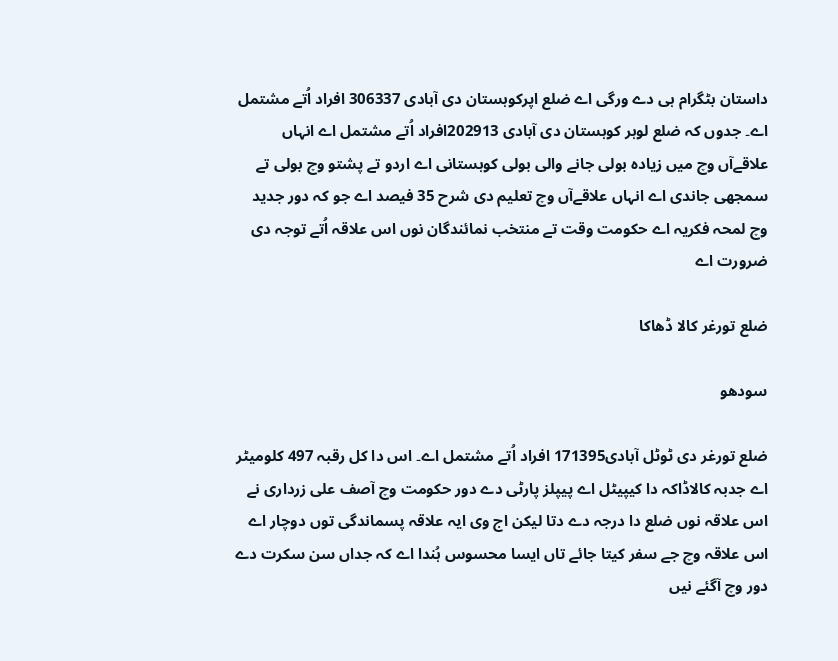داستان بٹگرام ہی دے ورگی اے ضلع اپرکوہستان دی آبادی 306337 افراد اُتے مشتمل اے۔ جدوں کہ ضلع لوہر کوہستان دی آبادی 202913افراد اُتے مشتمل اے انہاں علاقےآں وچ ميں زیادہ بولی جانے والی بولی کوہستانی اے اردو تے پشتو وچ بولی تے سمجھی جاندی اے انہاں علاقےآں وچ تعلیم دی شرح 35 فیصد اے جو کہ دور جدید وچ لمحہ فکریہ اے حکومت وقت تے منتخب نمائندگان نوں اس علاقہ اُتے توجہ دی ضرورت اے

ضلع تورغر کالا ڈھاکا

سودھو

ضلع تورغر دی ٹوٹل آبادی171395 افراد اُتے مشتمل اے۔ اس دا کل رقبہ 497 کلومیٹر اے جدبہ کالاڈاکہ دا کیپیٹل اے پیپلز پارٹی دے دور حکومت وچ آصف علی زرداری نے اس علاقہ نوں ضلع دا درجہ دے دتا لیکن اج وی ایہ علاقہ پسماندگی توں دوچار اے اس علاقہ وچ جے سفر کيتا جائے تاں ایسا محسوس ہُندا اے کہ جداں سن سکرت دے دور وچ آگئے نيں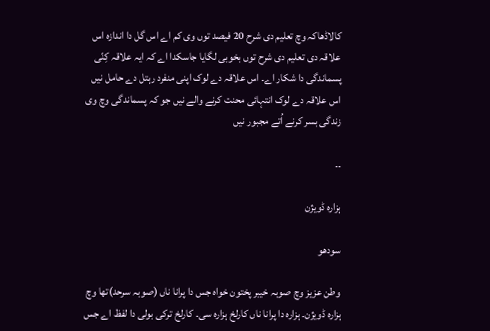کالاڈھاکہ وچ تعلیم دی شرح 20 فیصد توں وی کم اے اس گل دا اندازہ اس علاقہ دی تعلیم دی شرح توں بخوبی لگایا جاسکدا اے کہ ایہ علاقہ کِنّی پسماندگی دا شکار اے۔ اس علاقہ دے لوک اپنی منفرد رہتل دے حامل نيں اس علاقہ دے لوک انتہائی محنت کرنے والے نيں جو کہ پسماندگی وچ وی زندگی بسر کرنے اُتے مجبور نيں

۔۔

ہزارہ ڈویژن

سودھو

وطن عزیز وچ صوبہ خیبر پختون خواہ جس دا پرانا ناں (صوبہ سرحد)تھا وچ ہزارہ ڈویژن۔ ہزارہ دا پرانا ناں کارلخ ہزارہ سی۔ کارلخ ترکی بولی دا لفظ اے جس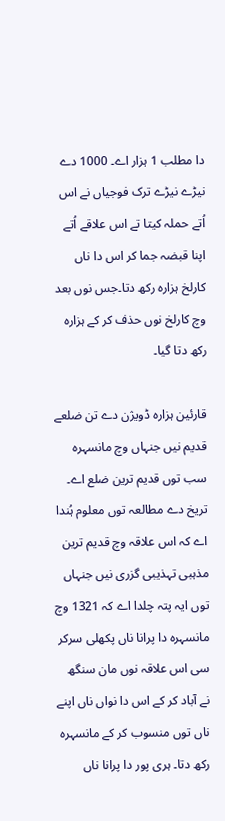دا مطلب 1 ہزار اے۔ 1000 دے نیڑے نیڑے ترک فوجیاں نے اس اُتے حملہ کيتا تے اس علاقے اُتے اپنا قبضہ جما کر اس دا ناں کارلخ ہزارہ رکھ دتا۔جس نوں بعد وچ کارلخ نوں حذف کر کے ہزارہ رکھ دتا گیا۔

قارئین ہزارہ ڈویژن دے تن ضلعے قدیم نيں جنہاں وچ مانسہرہ سب توں قدیم ترین ضلع اے۔ تریخ دے مطالعہ توں معلوم ہُندا اے کہ اس علاقہ وچ قدیم ترین مذہبی تہذیبی گزری نيں جنہاں توں ایہ پتہ چلدا اے کہ 1321 وچ مانسہرہ دا پرانا ناں پکھلی سرکر سی اس علاقہ نوں مان سنگھ نے آباد کر کے اس دا نواں ناں اپنے ناں توں منسوب کر کے مانسہرہ رکھ دتا۔ ہری پور دا پرانا ناں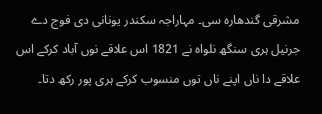مشرقی گندھارہ سی۔ مہاراجہ سکندر یونانی دی فوج دے جرنیل ہری سنگھ نلواہ نے 1821 اس علاقے نوں آباد کرکے اس علاقے دا ناں اپنے ناں توں منسوب کرکے ہری پور رکھ دتا۔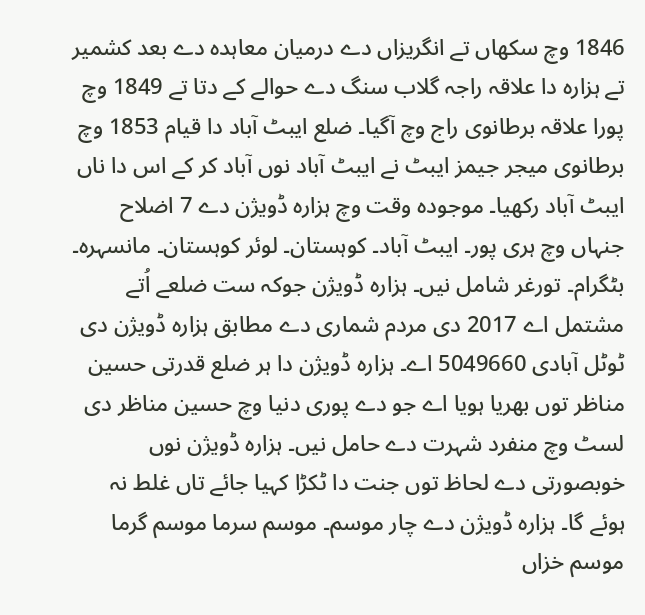1846 وچ سکھاں تے انگریزاں دے درمیان معاہدہ دے بعد کشمیر تے ہزارہ دا علاقہ راجہ گلاب سنگ دے حوالے کے دتا تے 1849 وچ پورا علاقہ برطانوی راج وچ آگیا۔ ضلع ایبٹ آباد دا قیام 1853 وچ برطانوی میجر جیمز ایبٹ نے ایبٹ آباد نوں آباد کر کے اس دا ناں ایبٹ آباد رکھیا۔ موجودہ وقت وچ ہزارہ ڈویژن دے 7 اضلاح جنہاں وچ ہری پور۔ ایبٹ آباد۔ کوہستان۔ لوئر کوہستان۔ مانسہرہ۔ بٹگرام۔ تورغر شامل نيں۔ ہزارہ ڈویژن جوکہ ست ضلعے اُتے مشتمل اے 2017 دی مردم شماری دے مطابق ہزارہ ڈویژن دی ٹوٹل آبادی 5049660 اے۔ ہزارہ ڈویژن دا ہر ضلع قدرتی حسین مناظر توں بھریا ہويا اے جو دے پوری دنیا وچ حسین مناظر دی لسٹ وچ منفرد شہرت دے حامل نيں۔ ہزارہ ڈویژن نوں خوبصورتی دے لحاظ توں جنت دا ٹکڑا کہیا جائے تاں غلط نہ ہوئے گا۔ ہزارہ ڈویژن دے چار موسم۔ موسم سرما موسم گرما موسم خزاں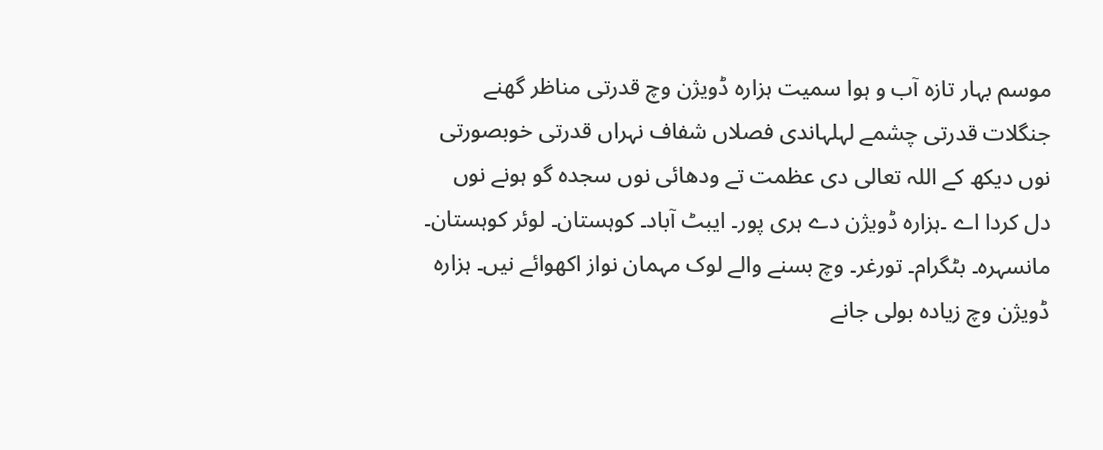موسم بہار تازہ آب و ہوا سمیت ہزارہ ڈویژن وچ قدرتی مناظر گھنے جنگلات قدرتی چشمے لہلہاندی فصلاں شفاف نہراں قدرتی خوبصورتی نوں دیکھ کے اللہ تعالی دی عظمت تے ودھائی نوں سجدہ گو ہونے نوں دل کردا اے ۔ہزارہ ڈویژن دے ہری پور۔ ایبٹ آباد۔ کوہستان۔ لوئر کوہستان۔ مانسہرہ۔ بٹگرام۔ تورغر۔ وچ بسنے والے لوک مہمان نواز اکھوائے نيں۔ ہزارہ ڈویژن وچ زیادہ بولی جانے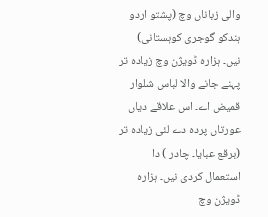والی زباناں وچ (پشتو اردو ہندکو گوجری کوہستانی) نيں۔ ہزارہ ڈویژن وچ زیادہ تر پہنے جانے والا لباس شلوار قمیض اے۔ اس علاقے دیاں عورتاں پردہ دے لئی زیادہ تر (برقع عبایا۔ چادر ) دا استعمال کردی نيں۔ ہزارہ ڈویژن وچ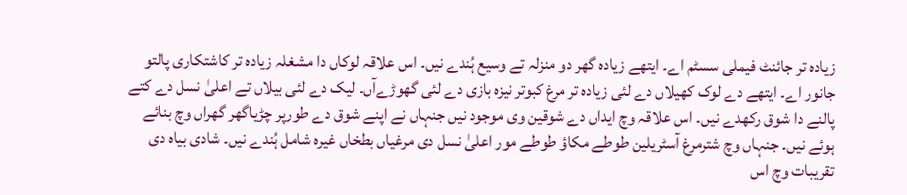زیادہ تر جائنٹ فیملی سسٹم اے۔ ایتھے زیادہ گھر دو منزلہ تے وسیع ہُندے نيں۔ اس علاقہ لوکاں دا مشغلہ زیادہ تر کاشتکاری پالتو جانور اے۔ ایتھے دے لوک کھیلاں دے لئی زیادہ تر مرغ کبوتر نیزہ بازی دے لئی گھوڑےآں۔ لیک دے لئی بیلاں تے اعلیٰ نسل دے کتے پالنے دا شوق رکھدے نيں۔ اس علاقہ وچ ایداں دے شوقین وی موجود نيں جنہاں نے اپنے شوق دے طورپر چڑیاگھر گھراں وچ بنائے ہوئے نيں۔ جنہاں وچ شترمرغ آسٹریلین طوطے مکاؤ طوطے مور اعلیٰ نسل دی مرغیاں بطخاں غیرہ شامل ہُندے نيں۔ شادی بیاہ دی تقریبات وچ اس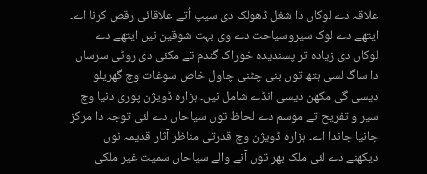علاقہ دے لوکاں دا شغل ڈھولک دی سیپ اُتے علاقائی رقص کرنا اے۔ ایتھے دے لوک سیروسیاحت دے وی بہت شوقین نيں ایتھے دے لوکاں دی زیادہ تر پسندیدہ خوراک گندم تے مکئی دی روٹی سرساں دا ساگ لسی ہتھ توں بنی چٹنی چاول خاص سوغات وچ گھریلو دیسی گی مکھن دیسی انڈے شامل نيں۔ ہزارہ ڈویژن پوری دنیا وچ سیر و تفریح تے موسم دے لحاظ توں سیاحاں دے لئی توجہ دا مرکز جانیا جاندا اے۔ ہزارہ ڈویژن وچ قدرتی مناظر آثار قدیمہ نوں دیکھنے دے لئی ملک بھر توں آنے والے سیاحاں سمیت غیر ملکی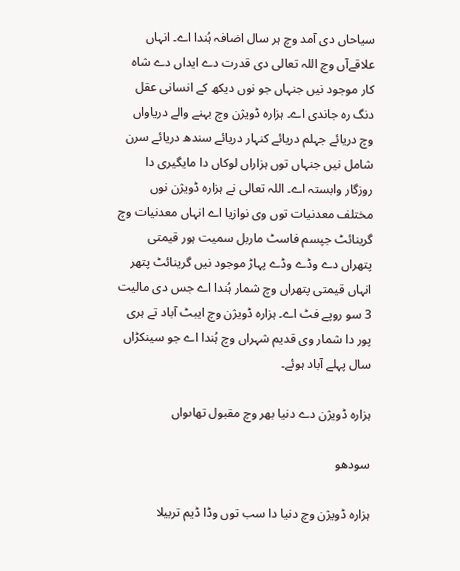سیاحاں دی آمد وچ ہر سال اضافہ ہُندا اے۔ انہاں علاقےآں وچ اللہ تعالی دی قدرت دے ایداں دے شاہ کار موجود نيں جنہاں جو نوں دیکھ کے انسانی عقل دنگ رہ جاندی اے۔ ہزارہ ڈویژن وچ بہنے والے دریاواں وچ دریائے جہلم دریائے کنہار دریائے سندھ دریائے سرن شامل نيں جنہاں توں ہزاراں لوکاں دا مایگیری دا روزگار وابستہ اے۔ اللہ تعالی نے ہزارہ ڈویژن نوں مختلف معدنیات توں وی نوازیا اے انہاں معدنیات وچ گرینائٹ جپسم فاسٹ ماربل سمیت ہور قیمتی پتھراں دے وڈے وڈے پہاڑ موجود نيں گرینائٹ پتھر انہاں قیمتی پتھراں وچ شمار ہُندا اے جس دی مالیت 3 سو روپے فٹ اے۔ ہزارہ ڈویژن وچ ایبٹ آباد تے ہری پور دا شمار وی قدیم شہراں وچ ہُندا اے جو سینکڑاں سال پہلے آباد ہوئے۔

ہزارہ ڈویژن دے دنیا بھر وچ مقبول تھاںواں

سودھو

ہزارہ ڈویژن وچ دنیا دا سب توں وڈا ڈیم تربیلا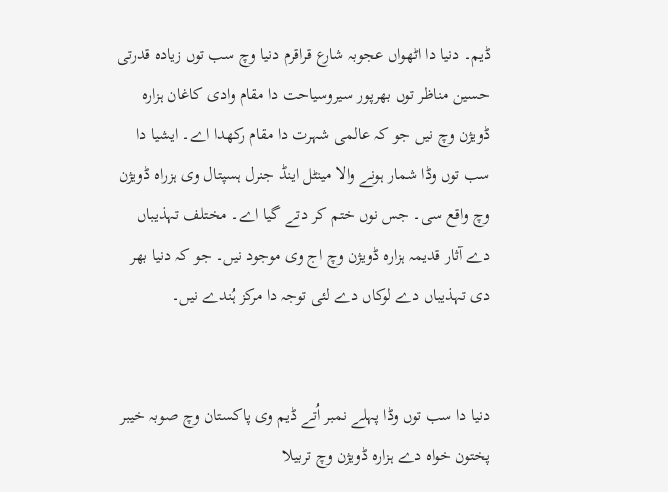ڈیم۔ دنیا دا اٹھواں عجوبہ شارع قراقرم دنیا وچ سب توں زیادہ قدرتی حسین مناظر توں بھرپور سیروسیاحت دا مقام وادی کاغان ہزارہ ڈویژن وچ نيں جو کہ عالمی شہرت دا مقام رکھدا اے۔ ایشیا دا سب توں وڈا شمار ہونے والا مینٹل اینڈ جنرل ہسپتال وی ہزراہ ڈویژن وچ واقع سی۔ جس نوں ختم کر دتے گیا اے۔ مختلف تہذیباں دے آثار قدیمہ ہزارہ ڈویژن وچ اج وی موجود نيں۔ جو کہ دنیا بھر دی تہذیباں دے لوکاں دے لئی توجہ دا مرکز ہُندے نيں۔


دنیا دا سب توں وڈا پہلے نمبر اُتے ڈیم وی پاکستان وچ صوبہ خیبر پختون خواہ دے ہزارہ ڈویژن وچ تربیلا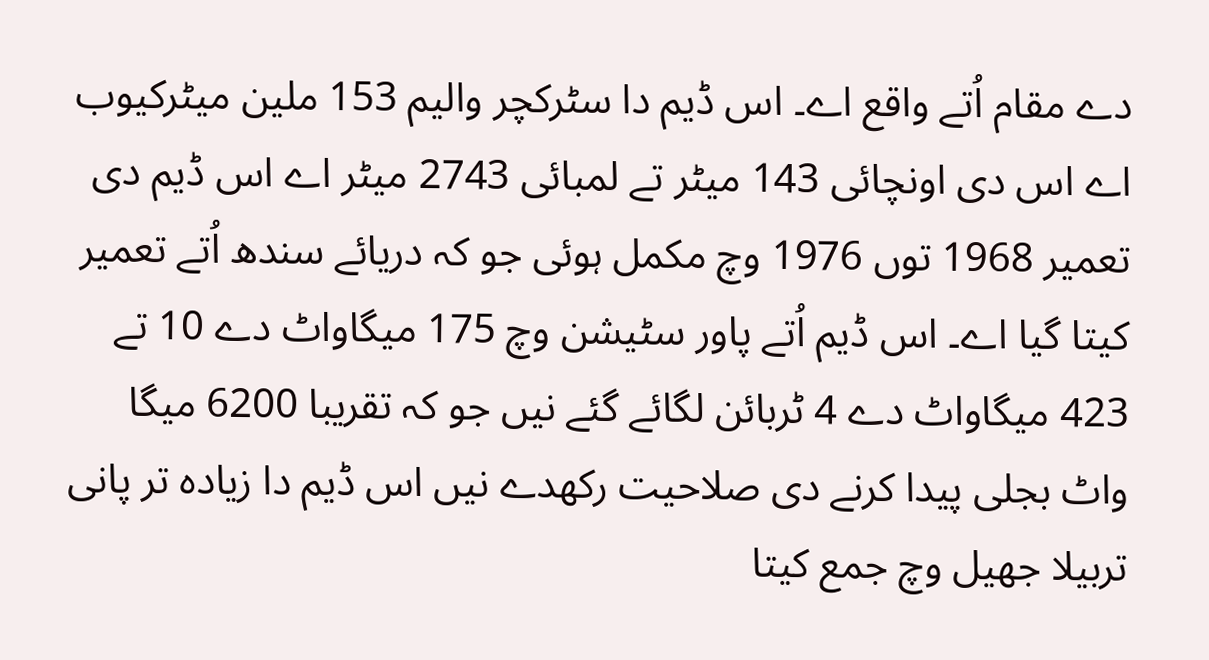دے مقام اُتے واقع اے۔ اس ڈیم دا سٹرکچر والیم 153 ملین میٹرکیوب اے اس دی اونچائی 143 میٹر تے لمبائی 2743 میٹر اے اس ڈیم دی تعمیر 1968 توں 1976 وچ مکمل ہوئی جو کہ دریائے سندھ اُتے تعمیر کيتا گیا اے۔ اس ڈیم اُتے پاور سٹیشن وچ 175 میگاواٹ دے 10 تے 423 میگاواٹ دے 4 ٹربائن لگائے گئے نيں جو کہ تقریبا 6200 میگا واٹ بجلی پیدا کرنے دی صلاحیت رکھدے نيں اس ڈیم دا زیادہ تر پانی تربیلا جھیل وچ جمع کيتا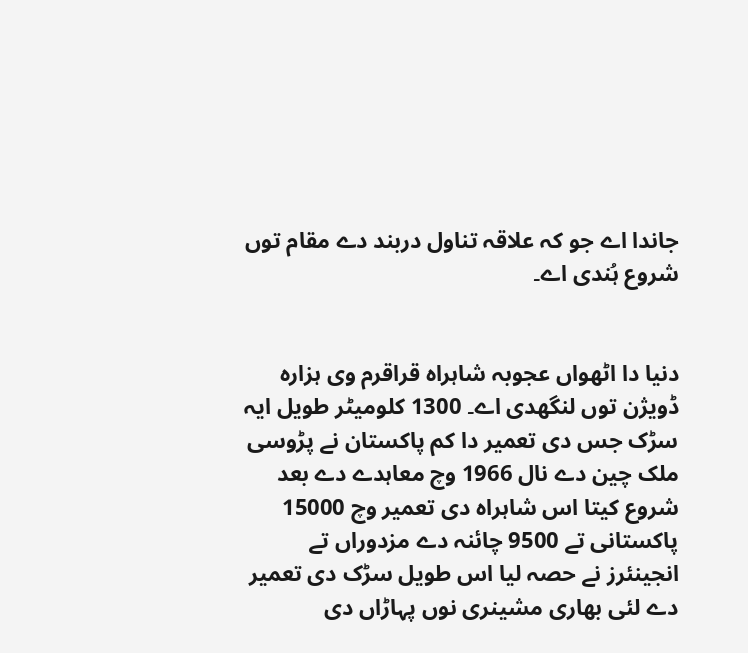جاندا اے جو کہ علاقہ تناول دربند دے مقام توں شروع ہُندی اے۔


دنیا دا اٹھواں عجوبہ شاہراہ قراقرم وی ہزارہ ڈویژن توں لنگھدی اے۔ 1300 کلومیٹر طویل ایہ سڑک جس دی تعمیر دا کم پاکستان نے پڑوسی ملک چین دے نال 1966 وچ معاہدے دے بعد شروع کيتا اس شاہراہ دی تعمیر وچ 15000 پاکستانی تے 9500 چائنہ دے مزدوراں تے انجینئرز نے حصہ لیا اس طویل سڑک دی تعمیر دے لئی بھاری مشینری نوں پہاڑاں دی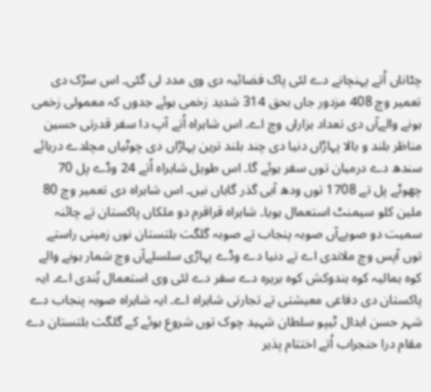چٹاناں اُتے پہنچانے دے لئی پاک فضائیہ دی وی مدد لی گئی۔ اس سڑک دی تعمیر وچ 408 مزدور جاں بحق 314 شدید زخمی ہوئے جدوں کہ معمولی زخمی ہونے والےآں دی تعداد ہزاراں وچ اے۔ اس شاہراہ اُتے آپ دا سفر قدرتی حسین مناظر بلند و بالا پہاڑاں دنیا دی چند بلند ترین پہاڑاں دی چوٹیاں مچلدے دریائے سندھ دے درمیان توں سفر ہوئے گا۔ اس طویل شاہراہ اُتے 24 وڈے پل 70 چھوٹے پل تے 1708 توں ودھ آبی گذر گاہاں نيں۔ اس شاہراہ دی تعمیر وچ 80 ملین کلو سیمنٹ استعمال ہويا۔ شاہراہ قراقرم دو ملکاں پاکستان تے چائنہ سمیت دو صوبےآں صوبہ پنجاب تے صوبہ گلگت بلتستان نوں زمینی راستے توں آپس وچ ملاندی اے تے دنیا دے وڈے پہاڑی سلسلےآں وچ شمار ہونے والے کوہ ہمالیہ کوہ ہندوکش کوہ بریرہ دے سفر دے لئی وی استعمال ہُندی اے۔ ایہ پاکستان دی دفاعی معیشتی تے تجارتی شاہراہ اے۔ ایہ شاہراہ صوبہ پنجاب دے شہر حسن ابدال ٹیپو سلطان شہید چوک توں شروع ہوئے کے گلگت بلتستان دے مقام درا حنجراب اُتے اختتام پذیر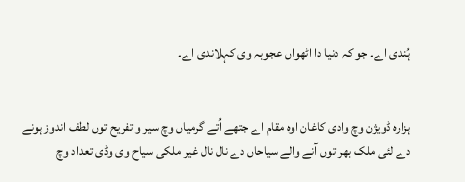ہُندی اے۔ جو کہ دنیا دا اٹھواں عجوبہ وی کہلاندی اے۔


ہزارہ ڈویژن وچ وادی کاغان اوہ مقام اے جتھے اُتے گرمیاں وچ سیر و تفریح توں لطف اندوز ہونے دے لئی ملک بھر توں آنے والے سیاحاں دے نال نال غیر ملکی سیاح وی وڈی تعداد وچ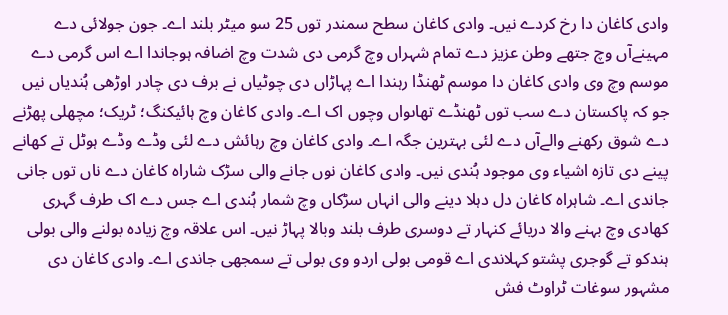وادی کاغان دا رخ کردے نيں۔ وادی کاغان سطح سمندر توں 25 سو میٹر بلند اے۔ جون جولائی دے مہینےآں وچ جتھے وطن عزیز دے تمام شہراں وچ گرمی دی شدت وچ اضافہ ہوجاندا اے اس گرمی دے موسم وچ وی وادی کاغان دا موسم ٹھنڈا رہندا اے پہاڑاں دی چوٹیاں نے برف دی چادر اوڑھی ہُندیاں نيں جو کہ پاکستان دے سب توں ٹھنڈے تھاںواں وچوں اک اے۔ وادی کاغان وچ ہائیکنگ؛ ٹریک؛ مچھلی پھڑنے دے شوق رکھنے والےآں دے لئی بہترین جگہ اے۔ وادی کاغان وچ رہائش دے لئی وڈے وڈے ہوٹل تے کھانے پینے دی تازہ اشیاء وی موجود ہُندی نيں۔ وادی کاغان نوں جانے والی سڑک شاراہ کاغان دے ناں توں جانی جاندی اے۔ شاہراہ کاغان دل دہلا دینے والی انہاں سڑکاں وچ شمار ہُندی اے جس دے اک طرف گہری کھادی وچ بہنے والا دریائے کنہار تے دوسری طرف بلند وبالا پہاڑ نيں۔ اس علاقہ وچ زیادہ بولنے والی بولی ہندکو تے گوجری پشتو کہلاندی اے قومی بولی اردو وی بولی تے سمجھی جاندی اے۔ وادی کاغان دی مشہور سوغات ٹراوٹ فش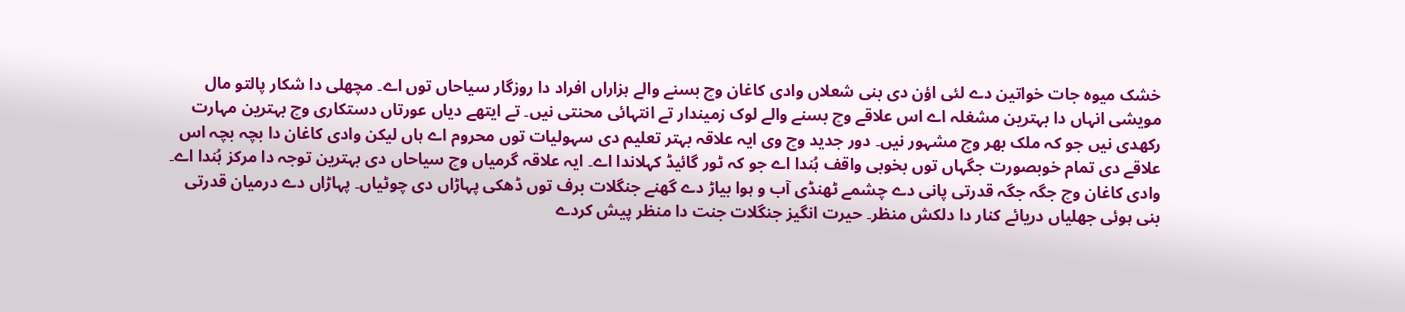خشک میوہ جات خواتین دے لئی اؤن دی بنی شعلاں وادی کاغان وچ بسنے والے ہزاراں افراد دا روزگار سیاحاں توں اے۔ مچھلی دا شکار پالتو مال مویشی انہاں دا بہترین مشغلہ اے اس علاقے وچ بسنے والے لوک زمیندار تے انتہائی محنتی نيں۔ تے ایتھے دیاں عورتاں دستکاری وچ بہترین مہارت رکھدی نيں جو کہ ملک بھر وچ مشہور نيں۔ دور جدید وچ وی ایہ علاقہ بہتر تعلیم دی سہولیات توں محروم اے ہاں لیکن وادی کاغان دا بچہ بچہ اس علاقے دی تمام خوبصورت جگہاں توں بخوبی واقف ہُندا اے جو کہ ٹور گائیڈ کہلاندا اے۔ ایہ علاقہ گرمیاں وچ سیاحاں دی بہترین توجہ دا مرکز ہُندا اے۔ وادی کاغان وچ جگہ جگہ قدرتی پانی دے چشمے ٹھنڈی آب و ہوا بیاڑ دے گھنے جنگلات برف توں ڈھکی پہاڑاں دی چوٹیاں۔ پہاڑاں دے درمیان قدرتی بنی ہوئی جھلیاں دریائے کنار دا دلکش منظر۔ حیرت انگیز جنگلات جنت دا منظر پیش کردے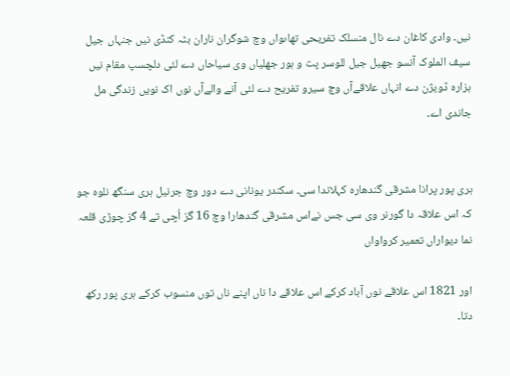نيں۔ وادی کاغان دے نال منسلک تفریحی تھاںواں وچ شوگران ناران بٹہ کنڈی نيں جنہاں جیل سیف الملوک آنسو جھیل جیل للوسر پت و ہور جھلیاں وی سیاحاں دے لئی دلچسپ مقام نيں ہزارہ ڈویژن دے انہاں علاقےآں وچ سیرو تفریح دے لئی آنے والےآں نوں اک نويں زندگی مل جاندی اے۔


ہری پور پرانا مشرقی گندھارہ کہلاندا سی۔ سکندر یونانی دے دور وچ جرنیل ہری سنگھ نلوہ جو کہ اس علاقہ دا گورنر وی سی جس نےاس مشرقی گندھارا وچ 16 گز اُچی تے 4 گز چوڑی قلعہ نما دیواراں تعمیر کرواواں

اور 1821 اس علاقے نوں آباد کرکے اس علاقے دا ناں اپنے ناں توں منسوب کرکے ہری پور رکھ دتا۔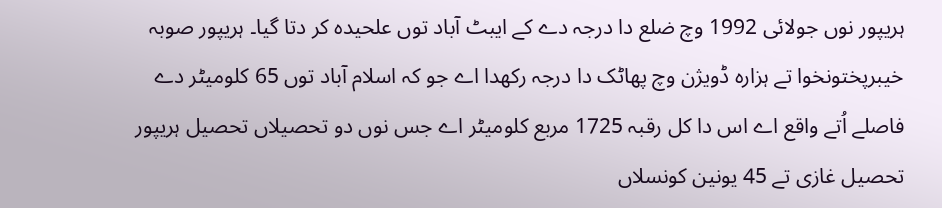ہریپور نوں جولائی 1992 وچ ضلع دا درجہ دے کے ایبٹ آباد توں علحیدہ کر دتا گیا۔ ہریپور صوبہ خیبرپختونخوا تے ہزارہ ڈویژن وچ پھاٹک دا درجہ رکھدا اے جو کہ اسلام آباد توں 65 کلومیٹر دے فاصلے اُتے واقع اے اس دا کل رقبہ 1725 مربع کلومیٹر اے جس نوں دو تحصیلاں تحصیل ہریپور تحصیل غازی تے 45 یونین کونسلاں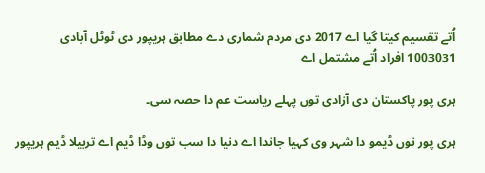اُتے تقسیم کيتا گیا اے 2017 دی مردم شماری دے مطابق ہریپور دی ٹوٹل آبادی 1003031 افراد اُتے مشتمل اے

ہری پور پاکستان دی آزادی توں پہلے ریاست عم دا حصہ سی۔

ہری پور نوں ڈیمو دا شہر وی کہیا جاندا اے دنیا دا سب توں وڈا ڈیم اے تربیلا ڈیم ہریپور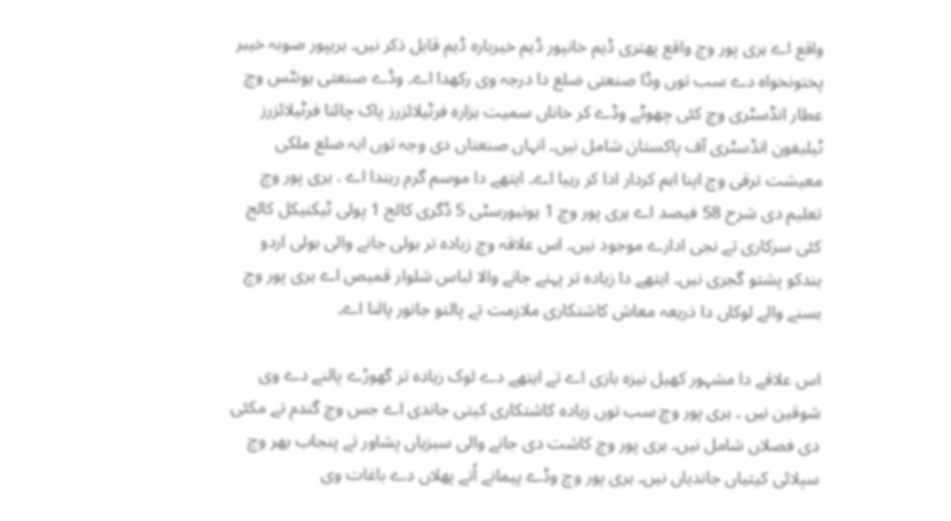واقع اے ہری پور وچ واقع پھتری ڈیم خانپور ڈیم خیربارہ ڈیم قابل ذکر نيں۔ ہریپور صوبہ خیبر پختونخواہ دے سب توں وڈا صنعتی ضلع دا درجہ وی رکھدا اے۔ وڈے صنعتی یونٹس وچ عطار انڈسٹری وچ کئی چھوٹے وڈے کر خاناں سمیت ہزارہ فرٹیلائزرز پاک چائنا فرٹیلائزرز ٹیلیفون انڈسٹری آف پاکستان شامل نيں۔ انہاں صنعتاں دی وجہ توں ایہ ضلع ملکی معیشت ترقی وچ اپنا اہم کردار ادا کر رہیا اے۔ ایتھے دا موسم گرم رہندا اے . ہری پور وچ تعلیم دی شرح 58 فیصد اے ہری پور وچ 1 یونیورسٹی 5 ڈگری کالج 1 پولی ٹیکنیکل کالج کئی سرکاری تے نجی ادارے موجود نيں۔ اس علاقہ وچ زیادہ تر بولی جانے والی بولی اردو ہندکو پشتو گجری نيں۔ ایتھے دا زیادہ تر پہنے جانے والا لباس شلوار قمیص اے ہری پور وچ بسنے والے لوکاں دا ذریعہ معاش کاشتکاری ملازمت تے پالتو جانور پالنا اے۔

اس علاقے دا مشہور کھیل نیزہ بازی اے تے ایتھے دے لوک زیادہ تر گھوڑے پالنے دے وی شوقین نيں ۔ ہری پور وچ سب توں زیادہ کاشتکاری کيتی جاندی اے جس وچ گندم تے مکئی دی فصلاں شامل نيں۔ ہری پور وچ کاشت دی جانے والی سبزیاں پشاور تے پنجاب بھر وچ سپلائی کيتیاں جاندیاں نيں۔ ہری پور وچ وڈے پیمانے اُتے پھلاں دے باغات وی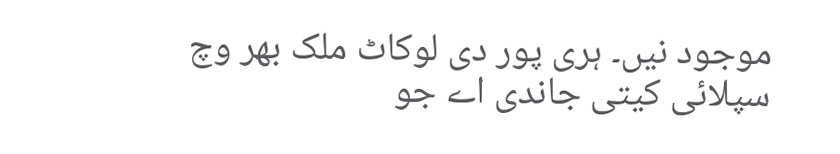موجود نيں۔ ہری پور دی لوکاٹ ملک بھر وچ سپلائی کيتی جاندی اے جو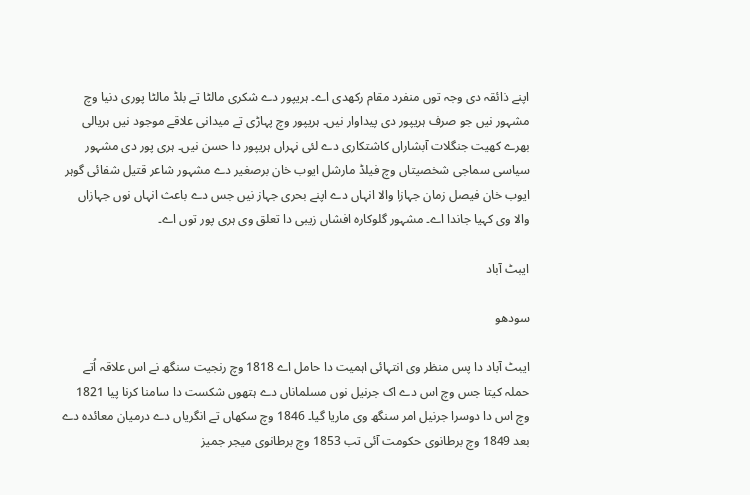اپنے ذائقہ دی وجہ توں منفرد مقام رکھدی اے۔ ہریپور دے شکری مالٹا تے بلڈ مالٹا پوری دنیا وچ مشہور نيں جو صرف ہریپور دی پیداوار نيں۔ ہریپور وچ پہاڑی تے میدانی علاقے موجود نيں ہریالی بھرے کھیت جنگلات آبشاراں کاشتکاری دے لئی نہراں ہریپور دا حسن نيں۔ ہری پور دی مشہور سیاسی سماجی شخصیتاں وچ فیلڈ مارشل ایوب خان برصغیر دے مشہور شاعر قتیل شفائی گوہر ایوب خان فیصل زمان جہازا والا انہاں دے اپنے بحری جہاز نيں جس دے باعث انہاں نوں جہازاں والا وی کہیا جاندا اے۔ مشہور گلوکارہ افشاں زیبی دا تعلق وی ہری پور توں اے۔

ایبٹ آباد

سودھو

ایبٹ آباد دا پس منظر وی انتہائی اہمیت دا حامل اے 1818 وچ رنجیت سنگھ نے اس علاقہ اُتے حملہ کيتا جس وچ اس دے اک جرنیل نوں مسلماناں دے ہتھوں شکست دا سامنا کرنا پيا 1821 وچ اس دا دوسرا جرنیل امر سنگھ وی ماریا گیا۔ 1846 وچ سکھاں تے انگریاں دے درمیان معائدہ دے بعد 1849 وچ برطانوی حکومت آئی تب 1853 وچ برطانوی میجر جمیز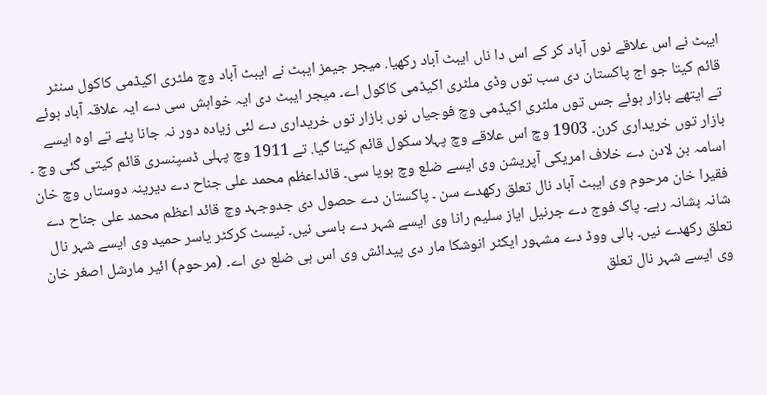ایبٹ نے اس علاقے نوں آباد کر کے اس دا ناں ایبٹ آباد رکھیا. میجر جیمز ایبٹ نے ایبٹ آباد وچ ملٹری اکیڈمی کاکول سنٹر قائم کيتا جو اج پاکستان دی سب توں وڈی ملٹری اکیڈمی کاکول اے۔ میجر ایبٹ دی ایہ خواہش سی دے ایہ علاقہ آباد ہوئے تے ایتھے بازار ہوئے جس توں ملٹری اکیڈمی وچ فوجیاں نوں بازار توں خریداری دے لئی زیادہ دور نہ جانا پئے تے اوہ ايسے بازار توں خریداری کرن۔ 1903 وچ اس علاقے وچ پہلا سکول قائم کيتا گیا. تے 1911 وچ پہلی ڈسپنسری قائم کيتی گئی وچ ۔ اسامہ بن لادن دے خلاف امریکی آپریشن وی ايسے ضلع وچ ہويا سی۔ قائداعظم محمد علی جناح دے دیرینہ دوستاں وچ خان فقیرا خان مرحوم وی ایبٹ آباد نال تعلق رکھدے سن ۔ پاکستان دے حصول دی جدوجہد وچ قائد اعظم محمد علی جناح دے شانہ بشانہ رہے۔ پاک فوج دے جرنیل ایاز سلیم رانا وی ايسے شہر دے باسی نيں۔ ٹیسٹ کرکٹر یاسر حمید وی ايسے شہر نال تعلق رکھدے نيں۔ بالی ووڈ دے مشہور ایکٹر انوشکا مار دی پیدائش وی اس ہی ضلع دی اے۔ (مرحوم) ائیر مارشل اصغر خان وی ايسے شہر نال تعلق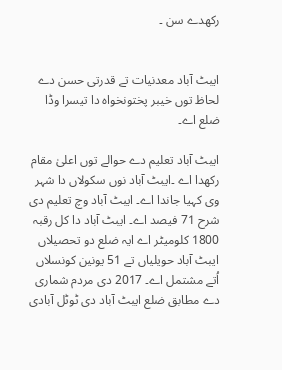رکھدے سن ۔


ایبٹ آباد معدنیات تے قدرتی حسن دے لحاظ توں خیبر پختونخواہ دا تیسرا وڈا ضلع اے۔

ایبٹ آباد تعلیم دے حوالے توں اعلیٰ مقام رکھدا اے ۔ایبٹ آباد نوں سکولاں دا شہر وی کہیا جاندا اے۔ ایبٹ آباد وچ تعلیم دی شرح 71 فیصد اے۔ ایبٹ آباد دا کل رقبہ 1800 کلومیٹر اے ایہ ضلع دو تحصیلاں ایبٹ آباد حویلیاں تے 51 یونین کونسلاں اُتے مشتمل اے۔ 2017 دی مردم شماری دے مطابق ضلع ایبٹ آباد دی ٹوٹل آبادی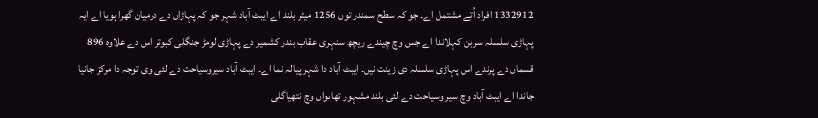1332912 افراد اُتے مشتمل اے۔ جو کہ سطح سمندر توں 1256 میٹر بلند اے ایبٹ آباد شہر جو کہ پہاڑاں دے درمیان گھرا ہويا اے ایہ پہاڑی سلسلہ سربن کہلاندا اے جس وچ چیندے ریچھ سنہری عقاب بندر کشمیر دے پہاڑی لومڑ جنگلی کبوتر اس دے علاوہ 896 قسماں دے پرندے اس پہاڑی سلسلہ دی زینت نيں۔ ایبٹ آباد دا شہر پیالہ نما اے۔ ایبٹ آباد سیروسیاحت دے لئی وی توجہ دا مرکز جانیا جاندا اے ایبٹ آباد وچ سیر وسیاحت دے لئی بلند مشہور تھاںواں وچ نتھیاگلی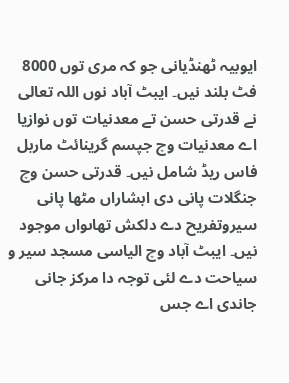ایوبیہ ٹھنڈیانی جو کہ مری توں 8000 فٹ بلند نيں۔ ایبٹ آباد نوں اللہ تعالی نے قدرتی حسن تے معدنیات توں نوازیا اے معدنیات وچ جپسم گرینائٹ ماربل فاس ریڈ شامل نيں۔ قدرتی حسن وچ جنگلات پانی دی ابشاراں مٹھا پانی سیروتفریح دے دلکش تھاںواں موجود نيں۔ ایبٹ آباد وچ الیاسی مسجد سیر و سیاحت دے لئی توجہ دا مرکز جانی جاندی اے جس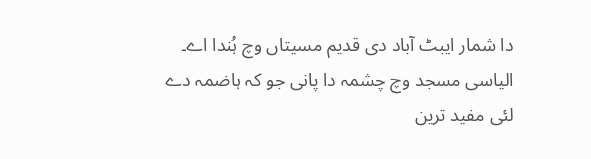دا شمار ایبٹ آباد دی قدیم مسیتاں وچ ہُندا اے۔ الیاسی مسجد وچ چشمہ دا پانی جو کہ ہاضمہ دے لئی مفید ترین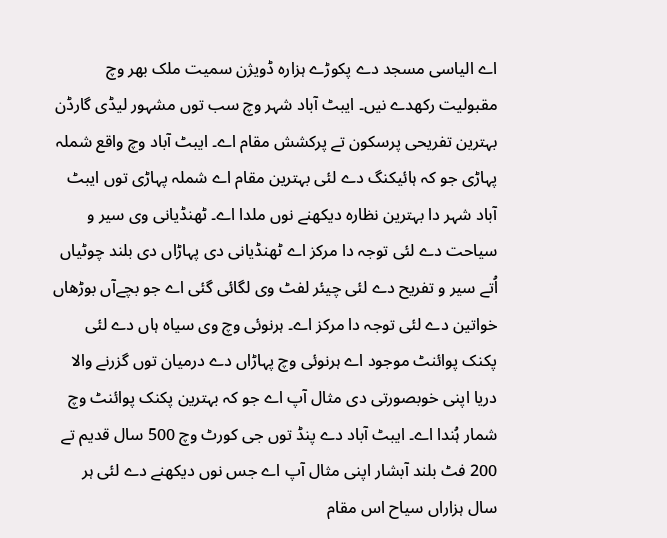اے الیاسی مسجد دے پکوڑے ہزارہ ڈویژن سمیت ملک بھر وچ مقبولیت رکھدے نيں۔ ایبٹ آباد شہر وچ سب توں مشہور لیڈی گارڈن بہترین تفریحی پرسکون تے پرکشش مقام اے۔ ایبٹ آباد وچ واقع شملہ پہاڑی جو کہ ہائیکنگ دے لئی بہترین مقام اے شملہ پہاڑی توں ایبٹ آباد شہر دا بہترین نظارہ دیکھنے نوں ملدا اے۔ ٹھنڈیانی وی سیر و سیاحت دے لئی توجہ دا مرکز اے ٹھنڈیانی دی پہاڑاں دی بلند چوٹیاں اُتے سیر و تفریح دے لئی چیئر لفٹ وی لگائی گئی اے جو بچےآں بوڑھاں خواتین دے لئی توجہ دا مرکز اے۔ ہرنوئی وچ وی سیاہ ہاں دے لئی پکنک پوائنٹ موجود اے ہرنوئی وچ پہاڑاں دے درمیان توں گزرنے والا دریا اپنی خوبصورتی دی مثال آپ اے جو کہ بہترین پکنک پوائنٹ وچ شمار ہُندا اے۔ ایبٹ آباد دے پنڈ توں جی کورٹ وچ 500 سال قدیم تے 200 فٹ بلند آبشار اپنی مثال آپ اے جس نوں دیکھنے دے لئی ہر سال ہزاراں سیاح اس مقام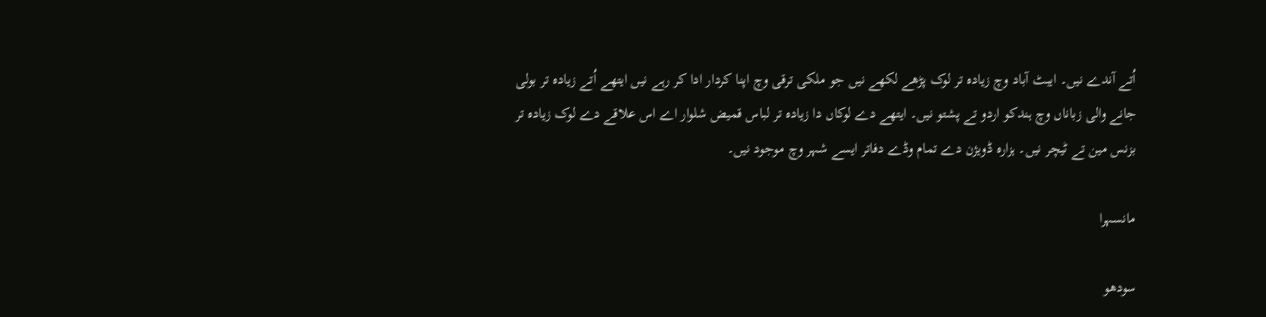اُتے آندے نيں۔ ایبٹ آباد وچ زیادہ تر لوک پڑھے لکھے نيں جو ملکی ترقی وچ اپنا کردار ادا کر رہے نيں ایتھے اُتے زیادہ تر بولی جانے والی زباناں وچ ہندکو اردو تے پشتو نيں۔ ایتھے دے لوکاں دا زیادہ تر لباس قمیض شلوار اے اس علاقے دے لوک زیادہ تر بزنس مین تے ٹیچر نيں۔ ہزارہ ڈویژن دے تمام وڈے دفاتر ايسے شہر وچ موجود نيں۔

مانسہرا

سودھو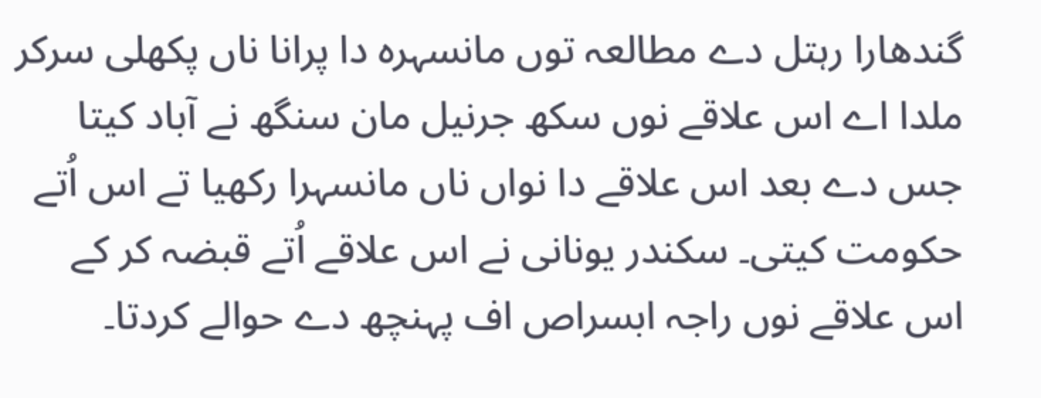گندھارا رہتل دے مطالعہ توں مانسہرہ دا پرانا ناں پکھلی سرکر ملدا اے اس علاقے نوں سکھ جرنیل مان سنگھ نے آباد کيتا جس دے بعد اس علاقے دا نواں ناں مانسہرا رکھیا تے اس اُتے حکومت کيتی۔ سکندر یونانی نے اس علاقے اُتے قبضہ کر کے اس علاقے نوں راجہ ابسراص اف پہنچھ دے حوالے کردتا۔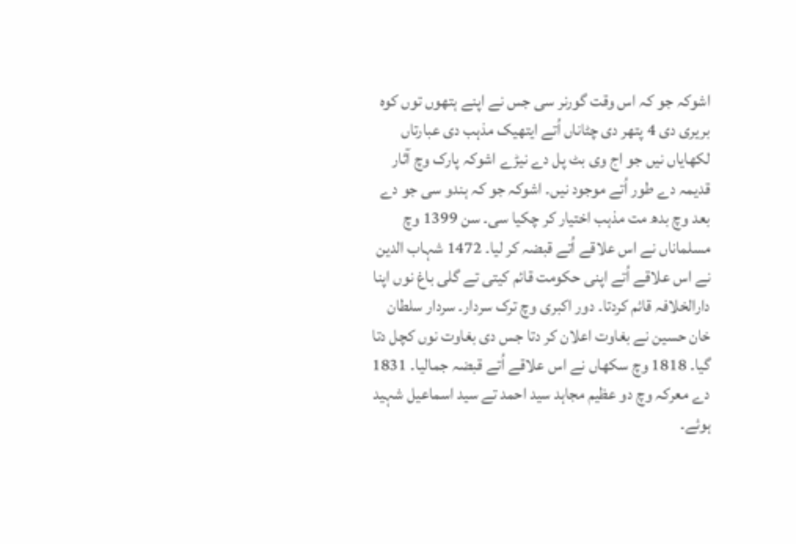اشوکہ جو کہ اس وقت گورنر سی جس نے اپنے ہتھوں توں کوہ بریری دی 4 پتھر دی چٹاناں اُتے ایتھیک مذہب دی عبارتاں لکھایاں نيں جو اج وی بٹ پل دے نیڑے اشوکہ پارک وچ آثار قدیمہ دے طور اُتے موجود نيں۔ اشوکہ جو کہ ہندو سی جو دے بعد وچ بدھ مت مذہب اختیار کر چکيا سی۔ سن 1399 وچ مسلماناں نے اس علاقے اُتے قبضہ کر ليا۔ 1472 شہاب الدین نے اس علاقے اُتے اپنی حکومت قائم کيتی تے گلی باغ نوں اپنا دارالخلافہ قائم کردتا۔ دور اکبری وچ ترک سردار۔ سردار سلطان خان حسین نے بغاوت اعلان کر دتا جس دی بغاوت نوں کچل دتا گیا۔ 1818 وچ سکھاں نے اس علاقے اُتے قبضہ جمالیا۔ 1831 دے معرکہ وچ دو عظیم مجاہد سید احمد تے سید اسماعیل شہید ہوئے۔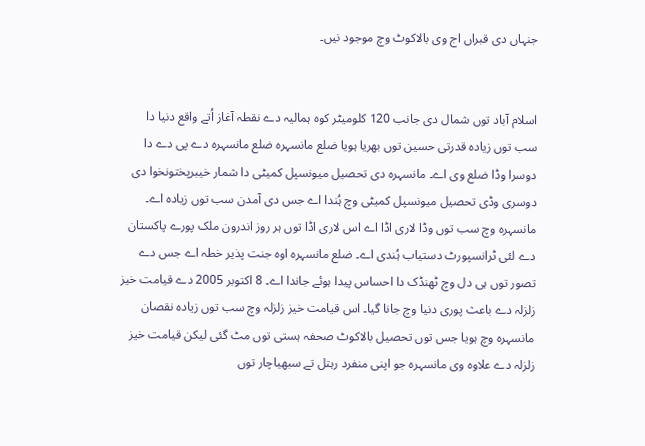جنہاں دی قبراں اج وی بالاکوٹ وچ موجود نيں۔


اسلام آباد توں شمال دی جانب 120 کلومیٹر کوہ ہمالیہ دے نقطہ آغاز اُتے واقع دنیا دا سب توں زیادہ قدرتی حسین توں بھریا ہويا ضلع مانسہرہ ضلع مانسہرہ دے پی دے دا دوسرا وڈا ضلع وی اے۔ مانسہرہ دی تحصیل میونسپل کمیٹی دا شمار خیبرپختونخوا دی دوسری وڈی تحصیل میونسپل کمیٹی وچ ہُندا اے جس دی آمدن سب توں زیادہ اے۔ مانسہرہ وچ سب توں وڈا لاری اڈا اے اس لاری اڈا توں ہر روز اندرون ملک پورے پاکستان دے لئی ٹرانسپورٹ دستیاب ہُندی اے۔ ضلع مانسہرہ اوہ جنت پذیر خطہ اے جس دے تصور توں ہی دل وچ ٹھنڈک دا احساس پیدا ہوئے جاندا اے۔ 8 اکتوبر 2005 دے قیامت خیز زلزلہ دے باعث پوری دنیا وچ جانا گیا۔ اس قیامت خیز زلزلہ وچ سب توں زیادہ نقصان مانسہرہ وچ ہويا جس توں تحصیل بالاکوٹ صحفہ ہستی توں مٹ گئی لیکن قیامت خیز زلزلہ دے علاوہ وی مانسہرہ جو اپنی منفرد رہتل تے سبھیاچار توں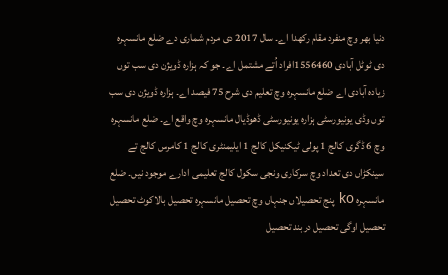دنیا بھر وچ منفرد مقام رکھدا اے۔ سال 2017 دی مردم شماری دے ضلع مانسہرہ دی ٹوٹل آبادی 1556460افراد اُتے مشتمل اے۔ جو کہ ہزارہ ڈویژن دی سب توں زیادہ آبادی اے ضلع مانسہرہ وچ تعلیم دی شرح 75 فیصد اے۔ ہزارہ ڈویژن دی سب توں وڈی یونیورسٹی ہزارہ یونیورسٹی ڈهوڈیال مانسہرہ وچ واقع اے۔ ضلع مانسہرہ وچ 6 ڈگری کالج 1 پولی ٹیکنیکل کالج 1 ایلیمنٹری کالج 1 کامرس کالج تے سینکڑاں دی تعداد وچ سرکاری ونجی سکول کالج تعلیمی ادارے موجود نيں۔ ضلع مانسہرہ ko پنج تحصیلاں جنہاں وچ تحصیل مانسہرہ تحصیل بالاکوٹ تحصیل تحصیل اوگی تحصیل دربند تحصیل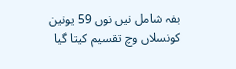بفہ شامل نيں نوں 59 یونین کونسلاں وچ تقسیم کيتا گیا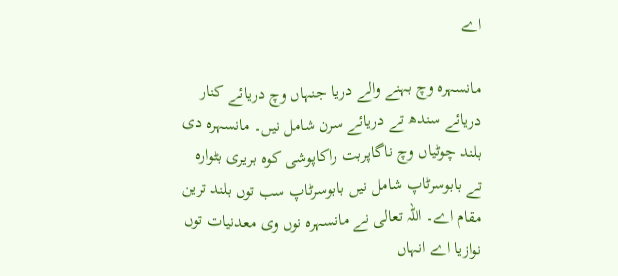اے

مانسہرہ وچ بہنے والے دریا جنہاں وچ دریائے کنار دریائے سندھ تے دریائے سرن شامل نيں۔ مانسہرہ دی بلند چوٹیاں وچ ناگاپربت راکاپوشی کوہ بریری بٹوارہ تے بابوسرٹاپ شامل نيں بابوسرٹاپ سب توں بلند ترین مقام اے۔ اللہ تعالی نے مانسہرہ نوں وی معدنیات توں نوازیا اے انہاں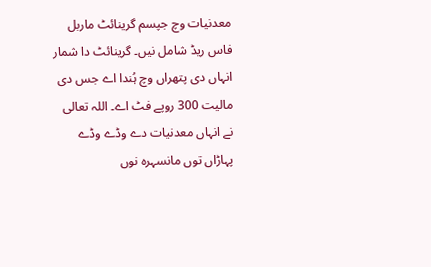معدنیات وچ جپسم گرینائٹ ماربل فاس ریڈ شامل نيں۔ گرینائٹ دا شمار انہاں دی پتھراں وچ ہُندا اے جس دی مالیت 300 روپے فٹ اے۔ اللہ تعالی نے انہاں معدنیات دے وڈے وڈے پہاڑاں توں مانسہرہ نوں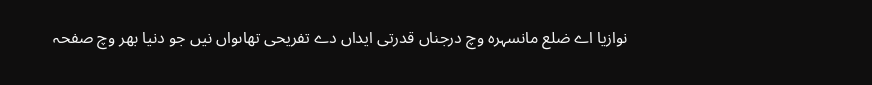نوازیا اے ضلع مانسہرہ وچ درجناں قدرتی ایداں دے تفریحی تھاںواں نيں جو دنیا بھر وچ صفحہ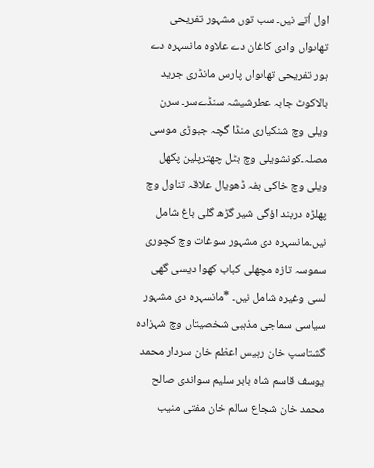اول اُتے نيں۔ سب توں مشہور تفریحی تھاںواں وادی کاغان دے علاوہ مانسہرہ دے ہور تفریحی تھاںواں پارس مانڈری جرید بالاکوٹ جابہ عطرشیشہ سنڈےسر۔ سرن ویلی وچ شنکیاری منڈا گچہ جبوڑی موسی مصلہ۔کونشویلی وچ بٹل چھترپلین پکھل ویلی وچ خاکی بفہ ڈهویال علاقہ تناول وچ پھلڑہ دربند اؤگی شیر گڑھ گلی باغ شامل نيں۔مانسہرہ دی مشہور سوغات وچ کچوری سموسہ تازہ مچھلی کباب کھوا دیسی گھی لسی وغیرہ شامل نيں۔ *مانسہرہ دی مشہور سیاسی سماجی مذہبی شخصیتاں وچ شہزادہ گشتاسپ خان رہیس اعظم خان سردار محمد یوسف قاسم شاہ بابر سلیم سواندی صالح محمد خان شجاع سالم خان مفتی منیب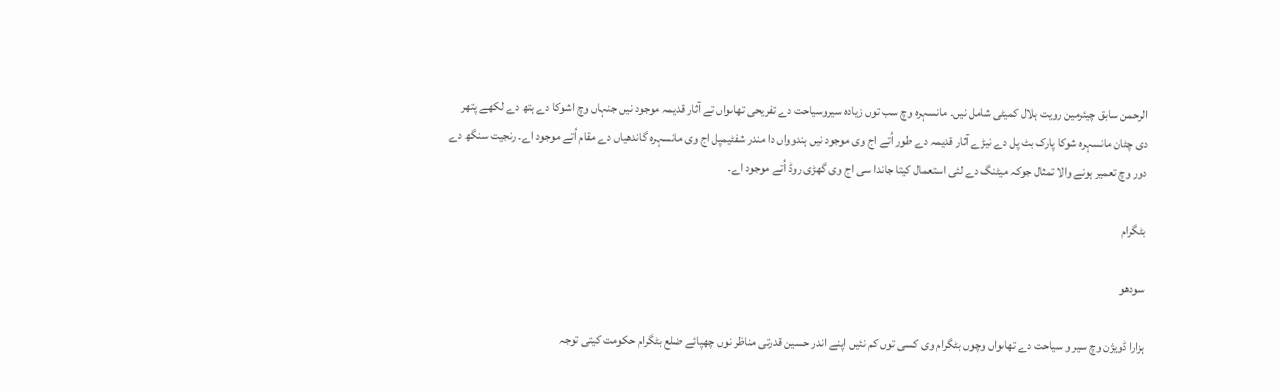الرحمن سابق چیئرمین رویت ہلال کمیٹی شامل نيں۔ مانسہرہ وچ سب توں زیادہ سیروسیاحت دے تفریحی تھاںواں تے آثار قدیمہ موجود نيں جنہاں وچ اشوکا دے ہتھ دے لکھے پتھر دی چٹان مانسہرہ شوکا پارک بٹ پل دے نیڑے آثار قدیمہ دے طور اُتے اج وی موجود نيں ہندوواں دا مندر شفٹیمپل اج وی مانسہرہ گاندھیاں دے مقام اُتے موجود اے۔ رنجیت سنگھ دے دور وچ تعمیر ہونے والا تمثال جوکہ میٹنگ دے لئی استعمال کيتا جاندا سی اج وی گھڑی روڈ اُتے موجود اے۔

بٹگرام

سودھو

ہزارا ڈویژن وچ سیر و سیاحت دے تھاںواں وچوں بٹگرام وی کسی توں کم نئيں اپنے اندر حسین قدرتی مناظر نوں چھپائے ضلع بٹگرام حکومت کیتی توجہ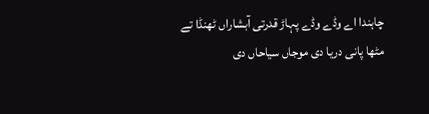چاہندا اے وڈے وڈے پہاڑ قدرتی آبشاراں ٹھنڈا تے مٹھا پانی دریا دی موجاں سیاحاں دی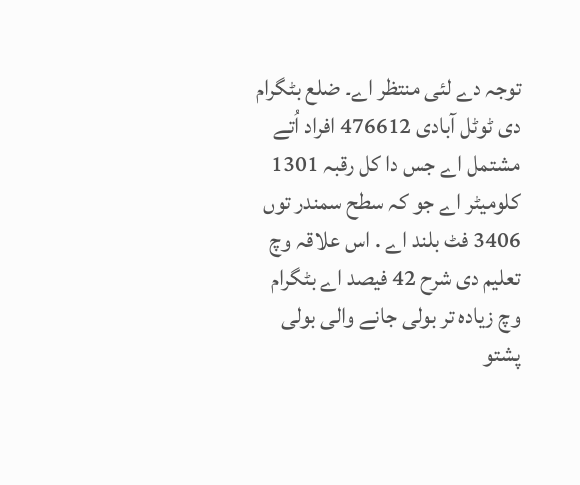توجہ دے لئی منتظر اے۔ ضلع بٹگرام دی ٹوٹل آبادی 476612 افراد اُتے مشتمل اے جس دا کل رقبہ 1301 کلومیٹر اے جو کہ سطح سمندر توں 3406 فٹ بلند اے . اس علاقہ وچ تعلیم دی شرح 42 فیصد اے بٹگرام وچ زیادہ تر بولی جانے والی بولی پشتو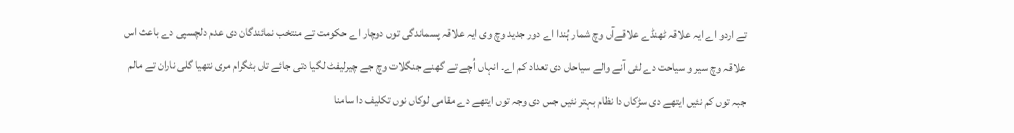تے اردو اے ایہ علاقہ ٹھنڈے علاقےآں وچ شمار ہُندا اے دور جدید وچ وی ایہ علاقہ پسماندگی توں دوچار اے حکومت تے منتخب نمائندگان دی عدم دلچسپی دے باعث اس علاقہ وچ سیر و سیاحت دے لئی آنے والے سیاحاں دی تعداد کم اے۔ انہاں اُچے تے گھنے جنگلات وچ جے چیرلیفٹ لگیا دتی جائے تاں بٹگرام مری نتھیا گلی ناران تے مالم جبہ توں کم نئيں ایتھے دی سڑکاں دا نظام بہتر نئيں جس دی وجہ توں ایتھے دے مقامی لوکاں نوں تکلیف دا سامنا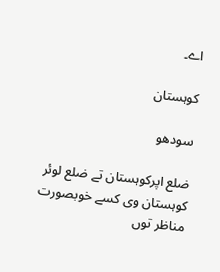اے۔

کوہستان

سودھو

ضلع اپرکوہستان تے ضلع لوئر کوہستان وی کسے خوبصورت مناظر توں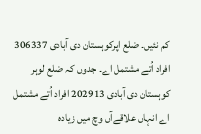کم نئيں۔ ضلع اپرکوہستان دی آبادی 306337 افراد اُتے مشتمل اے۔ جدوں کہ ضلع لوہر کوہستان دی آبادی 202913 افراد اُتے مشتمل اے انہاں علاقےآں وچ ميں زیادہ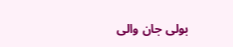بولی جان والی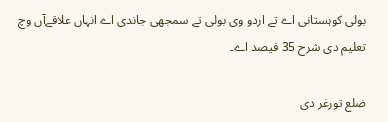بولی کوہستانی اے تے اردو وی بولی تے سمجھی جاندی اے انہاں علاقےآں وچ تعلیم دی شرح 35 فیصد اے۔

ضلع تورغر دی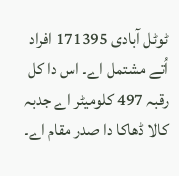ٹوٹل آبادی 171395 افراد اُتے مشتمل اے۔ اس دا کل رقبہ 497 کلومیٹر اے جدبہ کالا ڈھاکا دا صدر مقام اے۔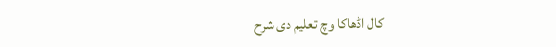کال اڈھاکا وچ تعلیم دی شرح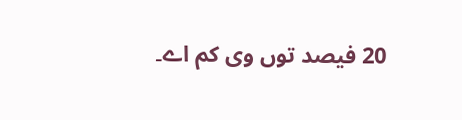20 فیصد توں وی کم اے۔